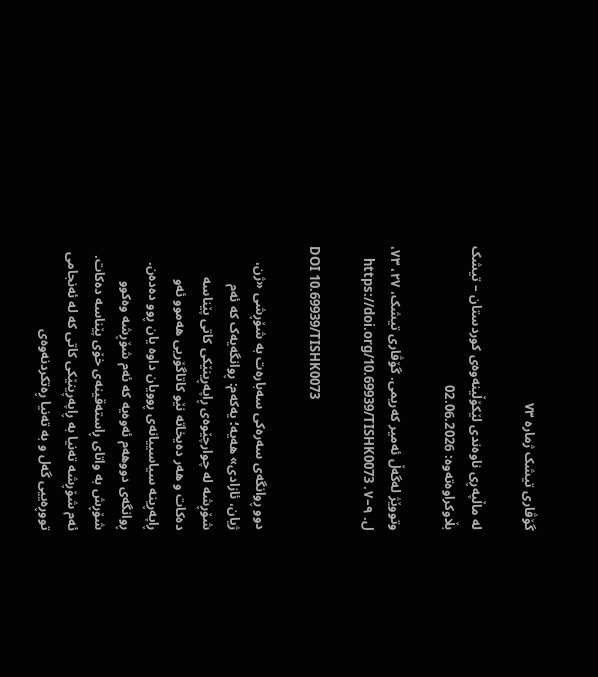گۆڤاری تیشک ژمارە ٧٣

لە ماڵپەڕی ناوەندی لێکۆڵینەوەی کوردستان – تیشک بڵاوکراوەتەوە: 02.06.2026

وتووێژ لەگەڵ ئەمیر کەریمی. گۆڤاری تیشک، ٢٧، ٧٣، ل. ٩–٧. https://doi.org/10.69939/TISHK0073

DOI 10.69939/TISHK0073

دوو ڕوانگەی سەرەکی سەبارەت بە شۆڕشی «ژن، ژیان، ئازادی» هەیە؛ یەکەم: ڕوانگەیەک کە ئەم شۆڕشە لە چوارچێوەی ڕاپەڕینێکی کاتی پێناسە دەکات و هەر دەیخاتە نێو کاتاگۆریی هەموو ئەو ڕاپەڕینە سیاسییانەی ڕوویان داوە یان ڕوو دەدەن. ڕوانگەی دووهەم ئەوەیە کە ئەم شۆڕشە وەکوو شۆڕش بە واتای ڕاستەقینەی خۆی پێناسە دەکات. ئەم شۆڕشە تەنیا بە ڕاپەڕینێکی کاتی کە لە ئەنجامی تووڕەییی گەل و بە تەنیا ڕەتکردنەوەی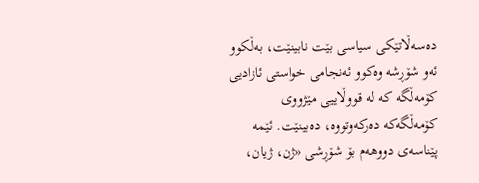دەسەڵاتێکی سیاسی بێت نابینێت، بەڵکوو ئەو شۆڕشە وەکوو ئەنجامی خواستی ئازادیی کۆمەڵگە کە لە قووڵاییی مێژووی کۆمەڵگەکە دەرکەوتووە، دەبینێت. ئێمە پێناسەی دووهەم بۆ شۆڕشی «ژن، ژیان،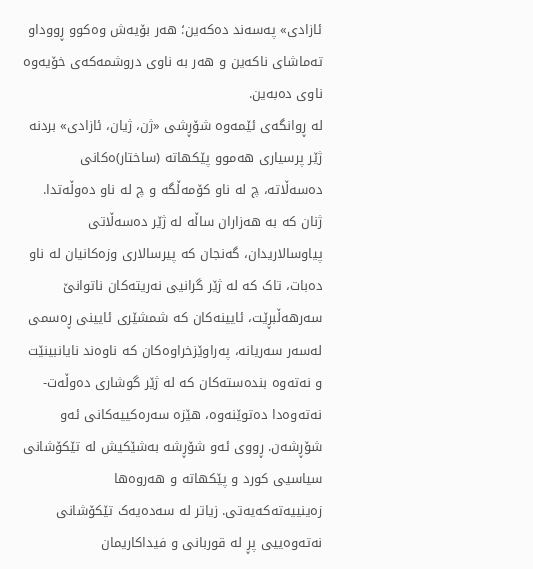ئازادی» پەسەند دەکەین؛ هەر بۆیەش وەکوو ڕووداو تەماشای ناکەین و هەر بە ناوی دروشمەکەی خۆیەوە ناوی دەبەین.
لە ڕوانگەی ئێمەوە شۆڕشی «ژن، ژیان، ئازادی» بردنە ژێر پرسیاری هەموو پێکهاتە (ساختار)ەکانی دەسەڵاتە، چ لە ناو کۆمەڵگە و چ لە ناو دەوڵەتدا. ژنان کە بە هەزاران ساڵە لە ژێر دەسەڵاتی پیاوسالاریدان، گەنجان کە پیرسالاری وزەکانیان لە ناو دەبات، تاک کە لە ژێر گرانیی نەریتەکان ناتوانێ سەرهەڵبڕێت، ئایینەکان کە شمشێری ئایینی ڕەسمی لەسەر سەریانە، پەراوێزخراوەکان کە ناوەند نایانبینێت و نەتەوە بندەستەکان کە لە ژێر گوشاری دەوڵەت-نەتەوەدا دەتوێنەوە، هێزە سەرەکییەکانی ئەو شۆڕشەن. ڕووی ئەو شۆڕشە بەشێکیش لە تێکۆشانی سیاسیی کورد و پێکهاتە و هەروەها زەینییەتەکەیەتی. زیاتر لە سەدەیەک تێکۆشانی نەتەوەییی پڕ لە قوربانی و فیداکاریمان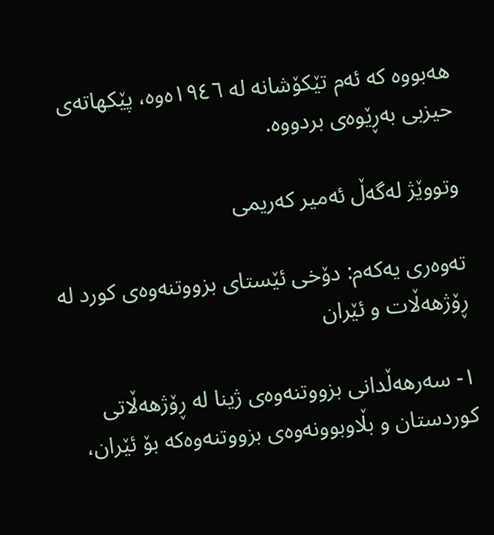هەبووە کە ئەم تێکۆشانە لە ١٩٤٦ەوە، پێکهاتەی حیزبی بەڕێوەی بردووە.

وتووێژ لەگەڵ ئەمیر کەریمی

تەوەری یەکەم: دۆخی ئێستای بزووتنەوەی کورد لە ڕۆژهەڵات و ئێران

١- سەرهەڵدانی بزووتنەوەی ژینا لە ڕۆژهەڵاتی کوردستان و بڵاوبوونەوەی بزووتنەوەکە بۆ ئێران،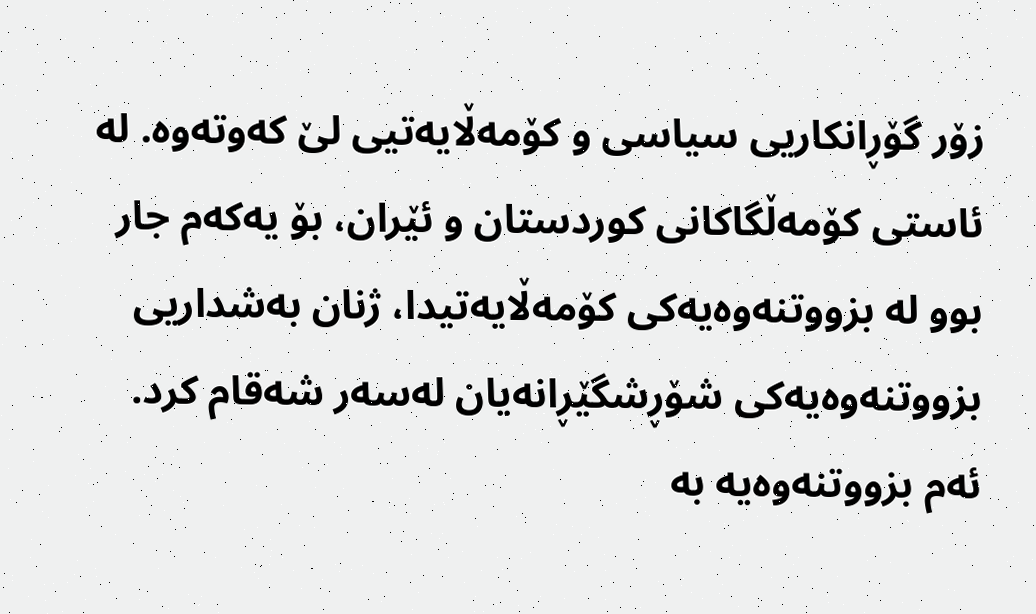زۆر گۆڕانکاریی سیاسی و کۆمەڵایەتیی لێ کەوتەوە. لە ئاستی کۆمەڵگاکانی کوردستان و ئێران، بۆ یەکەم جار بوو لە بزووتنەوەیەکی کۆمەڵایەتیدا، ژنان بەشداریی بزووتنەوەیەکی شۆڕشگێڕانەیان لەسەر شەقام کرد. ئەم بزووتنەوەیە بە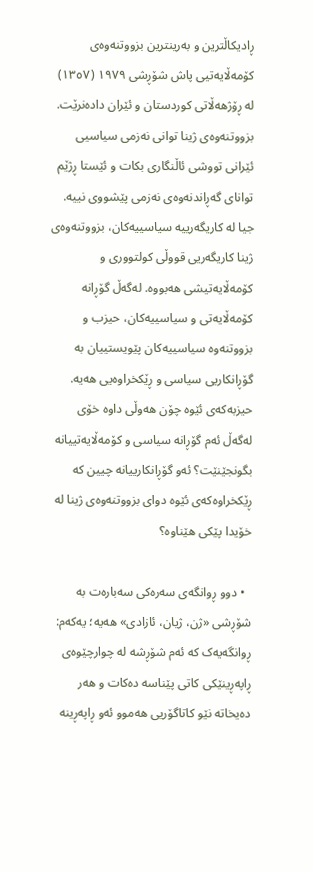ڕادیکاڵترین و بەرینترین بزووتنەوەی کۆمەڵایەتیی پاش شۆڕشی ١٩٧٩ (١٣٥٧) لە ڕۆژهەڵاتی کوردستان و ئێران دادەنرێت. بزووتنەوەی ژینا توانی نەزمی سیاسیی ئێرانی تووشی ئاڵنگاری بکات و ئێستا ڕژێم توانای گەڕاندنەوەی نەزمی پێشووی نییە. جیا لە کاریگەرییە سیاسییەکان، بزووتنەوەی ژینا کاریگەریی قووڵی کولتووری و کۆمەڵایەتیشی هەبووە. لەگەڵ گۆڕانە کۆمەڵایەتی و سیاسییەکان، حیزب و بزووتنەوە سیاسییەکان پێویستییان بە گۆڕانکاریی سیاسی و ڕێکخراوەیی هەیە. حیزبەکەی ئێوە چۆن هەوڵی داوە خۆی لەگەڵ ئەم گۆڕانە سیاسی و کۆمەڵایەتییانە بگونجێنێت؟ ئەو گۆڕانکارییانە چیین کە ڕێکخراوەکەی ئێوە دوای بزووتنەوەی ژینا لە خۆیدا پێکی هێناوە؟

  • دوو ڕوانگەی سەرەکی سەبارەت بە شۆڕشی «ژن، ژیان، ئازادی» هەیە؛ یەکەم: ڕوانگەیەک کە ئەم شۆڕشە لە چوارچێوەی ڕاپەڕینێکی کاتی پێناسە دەکات و هەر دەیخاتە نێو کاتاگۆریی هەموو ئەو ڕاپەڕینە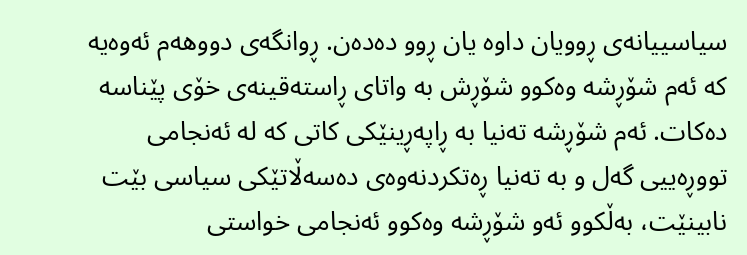سیاسییانەی ڕوویان داوە یان ڕوو دەدەن. ڕوانگەی دووهەم ئەوەیە کە ئەم شۆڕشە وەکوو شۆڕش بە واتای ڕاستەقینەی خۆی پێناسە دەکات. ئەم شۆڕشە تەنیا بە ڕاپەڕینێکی کاتی کە لە ئەنجامی تووڕەییی گەل و بە تەنیا ڕەتکردنەوەی دەسەڵاتێکی سیاسی بێت نابینێت، بەڵکوو ئەو شۆڕشە وەکوو ئەنجامی خواستی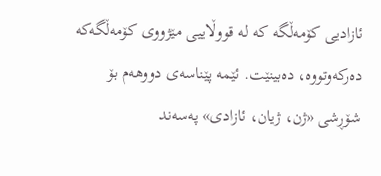ئازادیی کۆمەڵگە کە لە قووڵاییی مێژووی کۆمەڵگەکە دەرکەوتووە، دەبینێت. ئێمە پێناسەی دووهەم بۆ شۆڕشی «ژن، ژیان، ئازادی» پەسەند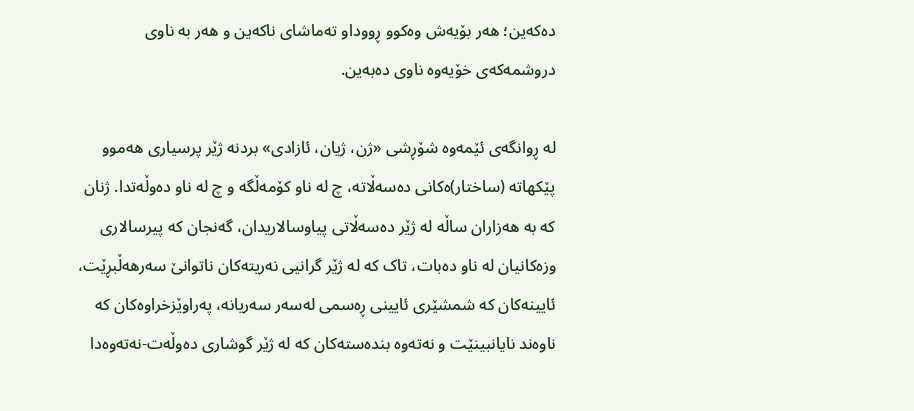دەکەین؛ هەر بۆیەش وەکوو ڕووداو تەماشای ناکەین و هەر بە ناوی دروشمەکەی خۆیەوە ناوی دەبەین.

لە ڕوانگەی ئێمەوە شۆڕشی «ژن، ژیان، ئازادی» بردنە ژێر پرسیاری هەموو پێکهاتە (ساختار)ەکانی دەسەڵاتە، چ لە ناو کۆمەڵگە و چ لە ناو دەوڵەتدا. ژنان کە بە هەزاران ساڵە لە ژێر دەسەڵاتی پیاوسالاریدان، گەنجان کە پیرسالاری وزەکانیان لە ناو دەبات، تاک کە لە ژێر گرانیی نەریتەکان ناتوانێ سەرهەڵبڕێت، ئایینەکان کە شمشێری ئایینی ڕەسمی لەسەر سەریانە، پەراوێزخراوەکان کە ناوەند نایانبینێت و نەتەوە بندەستەکان کە لە ژێر گوشاری دەوڵەت-نەتەوەدا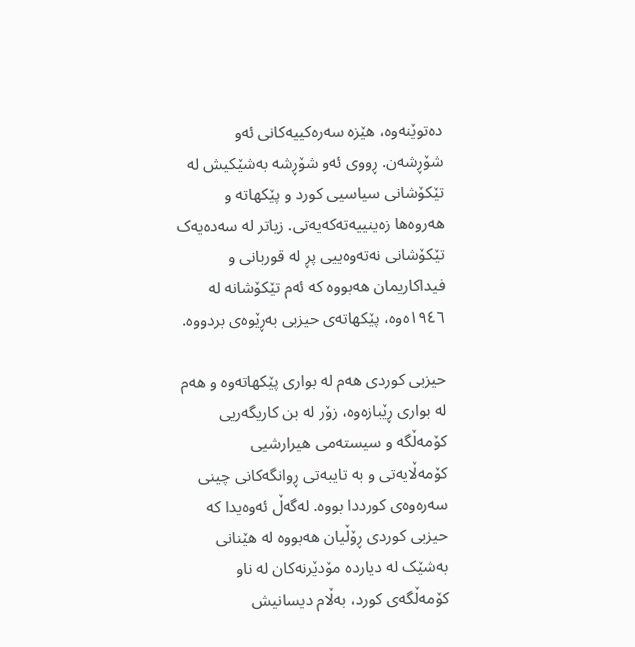دەتوێنەوە، هێزە سەرەکییەکانی ئەو شۆڕشەن. ڕووی ئەو شۆڕشە بەشێکیش لە تێکۆشانی سیاسیی کورد و پێکهاتە و هەروەها زەینییەتەکەیەتی. زیاتر لە سەدەیەک تێکۆشانی نەتەوەییی پڕ لە قوربانی و فیداکاریمان هەبووە کە ئەم تێکۆشانە لە ١٩٤٦ەوە، پێکهاتەی حیزبی بەڕێوەی بردووە.

حیزبی کوردی هەم لە بواری پێکهاتەوە و هەم لە بواری ڕێبازەوە، زۆر لە بن کاریگەریی کۆمەڵگە و سیستەمی هیرارشیی کۆمەڵایەتی و بە تایبەتی ڕوانگەکانی چینی سەرەوەی کورددا بووە. لەگەڵ ئەوەیدا کە حیزبی کوردی ڕۆڵیان هەبووە لە هێنانی بەشێک لە دیاردە مۆدێرنەکان لە ناو کۆمەڵگەی کورد، بەڵام دیسانیش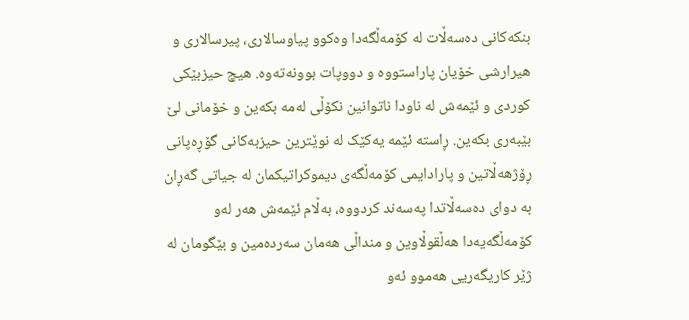بنکەکانی دەسەڵات لە کۆمەڵگەدا وەکوو پیاوسالاری، پیرسالاری و هیرارشی خۆیان پاراستووە و دووپات بوونەتەوە. هیچ حیزبێکی کوردی و ئێمەش لە ناودا ناتوانین نکۆڵی لەمە بکەین و خۆمانی لێ بێبەری بکەین. ڕاستە ئێمە یەکێک لە نوێترین حیزبەکانی گۆڕەپانی ڕۆژهەڵاتین و پارادایمی کۆمەڵگەی دیموکراتیکمان لە جیاتی گەڕان بە دوای دەسەڵاتدا پەسەند کردووە، بەڵام ئێمەش هەر لەو کۆمەڵگەیەدا هەڵقوڵاوین و منداڵی هەمان سەردەمین و بێگومان لە ژێر کاریگەریی هەموو ئەو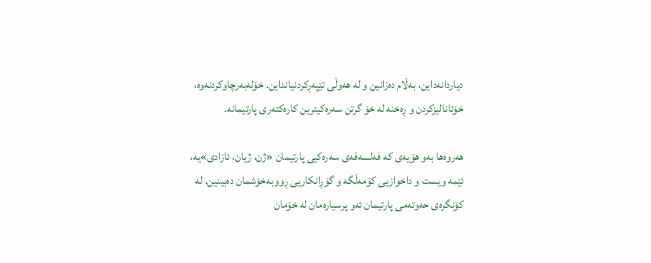دیاردانەداین، بەڵام دەزانین و لە هەوڵی تێپەڕکردنیانداین. خۆلەبەرچاوکردنەوە، خۆئانالیزکردن و ڕەخنە لە خۆ گرتن سەرەکیترین کارەکتەری پارتیمانە.

هەروەها بەو هۆیەی کە فەلسەفەی سەرەکیی پارتیمان «ژن، ژیان، ئازادی»یە، ئێمە ویست و داخوازیی کۆمەڵگە و گۆڕانکاریی ڕووبەخۆشمان دەبینین. لە کۆنگرەی حەوتەمی پارتیمان ئەو پرسیارەمان لە خۆمان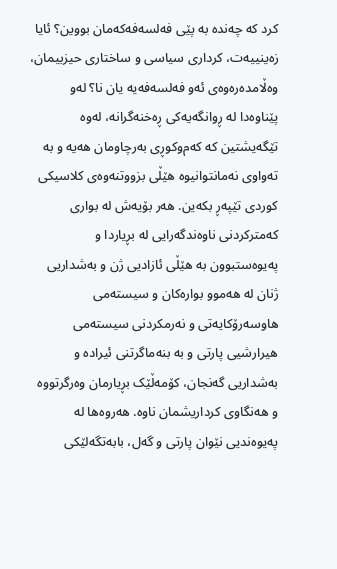کرد کە چەندە بە پێی فەلسەفەکەمان بووین؟ ئایا زەینییەت، کرداری سیاسی و ساختاری حیزبیمان، وەڵامدەرەوەی ئەو فەلسەفەیە یان نا؟ لەو پێناوەدا لە ڕوانگەیەکی ڕەخنەگرانە، لەوە تێگەیشتین کە کەم‌وکوڕی بەرچاومان هەیە و بە تەواوی نەمانتوانیوە هێڵی بزووتنەوەی کلاسیکی کوردی تێپەڕ بکەین. هەر بۆیەش لە بواری کەمترکردنی ناوەندگەرایی لە بڕیاردا و پەیوەستبوون بە هێڵی ئازادیی ژن و بەشداریی ژنان لە هەموو بوارەکان و سیستەمی هاوسەرۆکایەتی و نەرمکردنی سیستەمی هیرارشیی پارتی و بە بنەماگرتنی ئیرادە و بەشداریی گەنجان، کۆمەڵێک بڕیارمان وەرگرتووە و هەنگاوی کرداریشمان ناوە. هەروەها لە پەیوەندیی نێوان پارتی و گەل، بابەتگەلێکی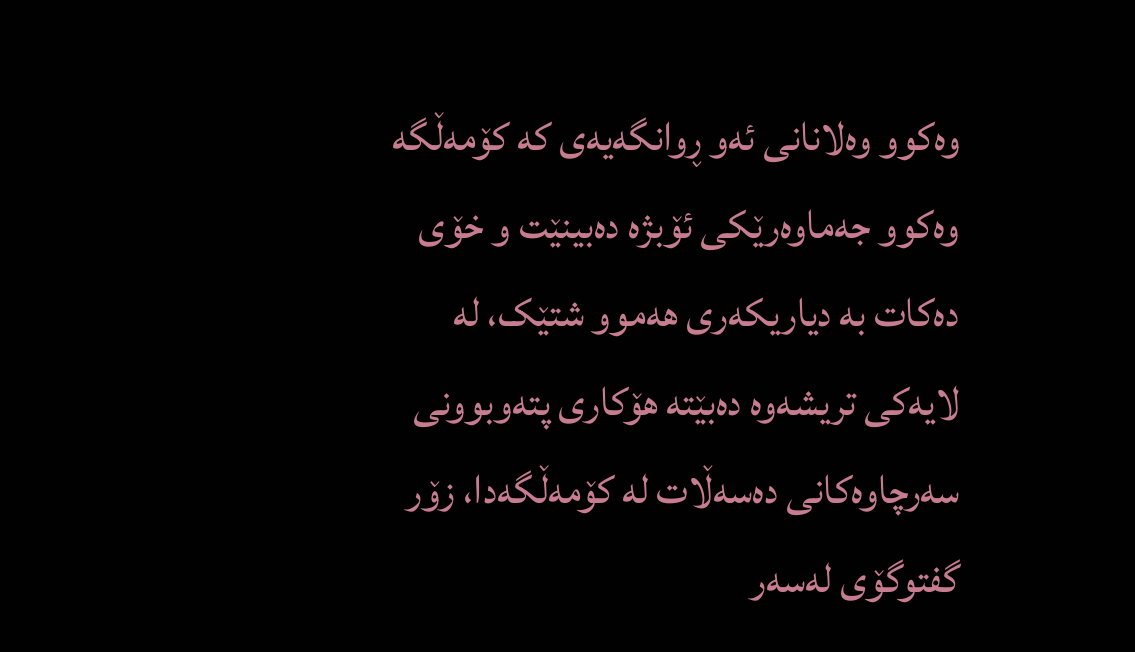وەکوو وەلانانی ئەو ڕوانگەیەی کە کۆمەڵگە وەکوو جەماوەرێکی ئۆبژە دەبینێت و خۆی دەکات بە دیاریکەری هەموو شتێک، لە لایەکی تریشەوە دەبێتە هۆکاری پتەوبوونی سەرچاوەکانی دەسەڵات لە کۆمەڵگەدا، زۆر گفتوگۆی لەسەر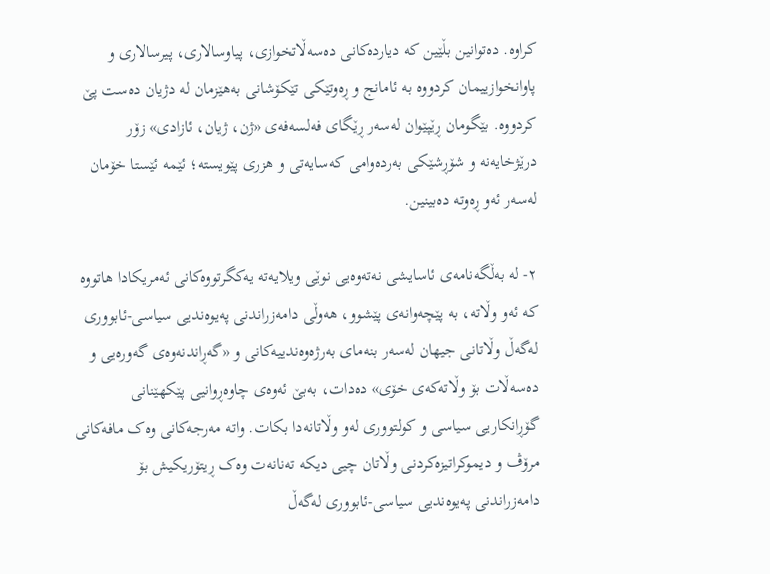کراوە. دەتوانین بڵێین کە دیاردەکانی دەسەڵاتخوازی، پیاوسالاری، پیرسالاری و پاوانخوازییمان کردووە بە ئامانج و ڕەوتێکی تێکۆشانی بەهێزمان لە دژیان دەست پێ کردووە. بێگومان ڕێپێوان لەسەر ڕێگای فەلسەفەی «ژن، ژیان، ئازادی» زۆر درێژخایەنە و شۆڕشێکی بەردەوامی کەسایەتی و هزری پێویستە؛ ئێمە ئێستا خۆمان لەسەر ئەو ڕەوتە دەبینین.

٢- لە بەڵگەنامەی ئاسایشی نەتەوەیی نوێی ویلایەتە یەکگرتووەکانی ئەمریکادا هاتووە کە ئەو وڵاتە، بە پێچەوانەی پێشوو، هەوڵی دامەزراندنی پەیوەندیی سیاسی-ئابووری لەگەڵ وڵاتانی جیهان لەسەر بنەمای بەرژەوەندییەکانی و «گەڕاندنەوەی گەورەیی و دەسەڵات بۆ وڵاتەکەی خۆی» دەدات، بەبێ ئەوەی چاوەڕوانیی پێکهێنانی گۆڕانکاریی سیاسی و کولتووری لەو وڵاتانەدا بکات. واتە مەرجەکانی وەک مافەکانی مرۆڤ و دیموکراتیزەکردنی وڵاتان چیی دیکە تەنانەت وەک ڕیتۆریکیش بۆ دامەزراندنی پەیوەندیی سیاسی-ئابووری لەگەڵ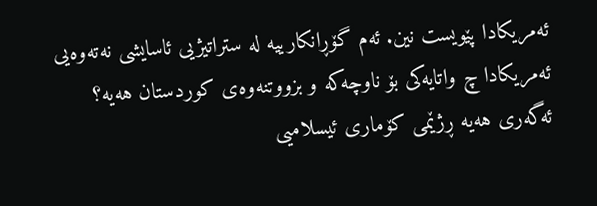ئەمریکادا پێویست نین. ئەم گۆڕانکارییە لە ستراتیژیی ئاسایشی نەتەوەیی ئەمریکادا چ واتایەکی بۆ ناوچەکە و بزووتنەوەی کوردستان هەیە؟ ئەگەری هەیە ڕژێمی کۆماری ئیسلامیی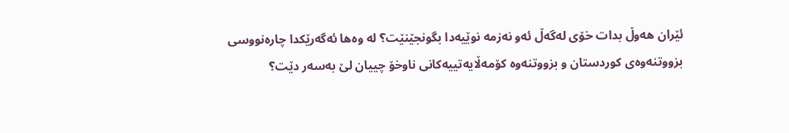ئێران هەوڵ بدات خۆی لەگەڵ ئەو نەزمە نوێیەدا بگونجێنێت؟ لە وەها ئەگەرێکدا چارەنووسی بزووتنەوەی کوردستان و بزووتنەوە کۆمەڵایەتییەکانی ناوخۆ چییان لێ بەسەر دێت؟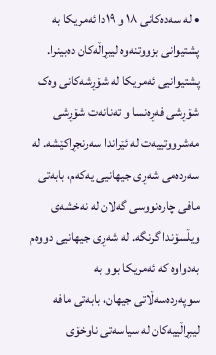• لە سەدەکانی ١٨ و ١٩دا ئەمریکا بە پشتیوانی بزووتنەوە لیبڕاڵەکان دەبینرا. پشتیوانیی ئەمریکا لە شۆڕشەکانی وەک شۆڕشی فەڕەنسا و تەنانەت شۆڕشی مەشرووتییەت لە ئێراندا سەرنجڕاکێشە. لە سەردەمی شەڕی جیهانیی یەکەم، بابەتی مافی چارەنووسی گەلان لە نەخشەی ویڵسۆندا گرنگە. لە شەڕی جیهانیی دووەم بەدواوە کە ئەمریکا بوو بە سوپەردەسەڵاتی جیهان، بابەتی مافە لیبڕاڵییەکان لە سیاسەتی ناوخۆی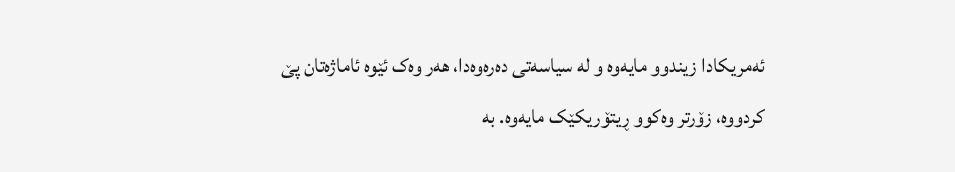ئەمریکادا زیندوو مایەوە و لە سیاسەتی دەرەوەدا، هەر وەک ئێوە ئاماژەتان پێ کردووە، زۆرتر وەکوو ڕیتۆریکێک مایەوە. بە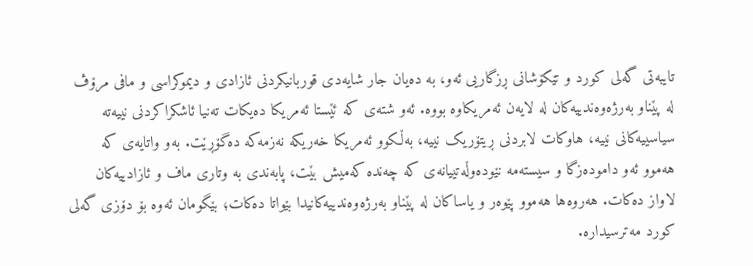تایبەتی گەلی کورد و تێکۆشانی ڕزگاریی ئەو، بە دەیان جار شایەدی قوربانیکردنی ئازادی و دیموکراسی و مافی مرۆڤ لە پێناو بەرژەوەندییەکان لە لایەن ئەمریکاوە بووە. ئەو شتەی کە ئێستا ئەمریکا دەیکات تەنیا ئاشکراکردنی نییەتە سیاسییەکانی نییە، هاوکات لابردنی ڕیتۆریک نییە، بەڵکوو ئەمریکا خەریکە نەزمەکە دەگۆڕێت. بەو واتایەی کە هەموو ئەو دامودەزگا و سیستەمە نێودەوڵەتییانەی کە چەندە کەمیش بێت، پابەندی بە وتاری ماف و ئازادییەکان لاواز دەکات. هەروەها هەموو پێوەر و یاساکان لە پێناو بەرژەوەندییەکانیدا بێواتا دەکات؛ بێگومان ئەوە بۆ دۆزی گەلی کورد مەترسیدارە.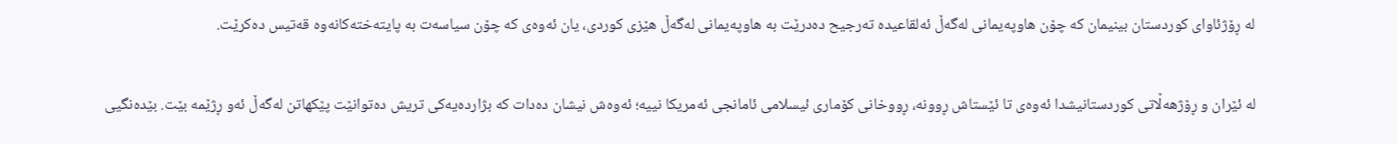لە ڕۆژئاوای کوردستان بینیمان کە چۆن هاوپەیمانی لەگەڵ ئەلقاعیدە تەرجیح دەدرێت بە هاوپەیمانی لەگەڵ هێزی کوردی، یان ئەوەی کە چۆن سیاسەت بە پایتەختەکانەوە قەتیس دەکرێت.

لە ئێران و ڕۆژهەڵاتی کوردستانیشدا ئەوەی تا ئێستاش ڕوونە، ڕووخانی کۆماری ئیسلامی ئامانجی ئەمریکا نییە؛ ئەوەش نیشان دەدات کە بژاردەیەکی تریش دەتوانێت پێکهاتن لەگەڵ ئەو ڕژێمە بێت. بێدەنگیی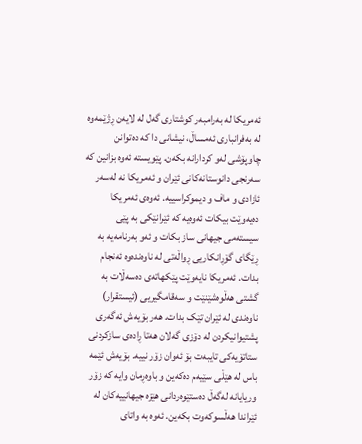ئەمریکا لە بەرامبەر کوشتاری گەل لە لایەن ڕژێمەوە لە بەفرانباری ئەمساڵ، نیشانی دا کە دەتوانن چاوپۆشی لەو کردارانە بکەن. پێویستە ئەوە بزانین کە سەرنجی دانوستانەکانی ئێران و ئەمریکا نە لەسەر ئازادی و ماف و دیموکراسییە. ئەوەی ئەمریکا دەیەوێت بیکات ئەوەیە کە ئێرانێکی بە پێی سیستەمی جیهانی ساز بکات و ئەو بەرنامەیە بە ڕێگای گۆڕانکاریی ڕواڵەتی لە ناوەندەوە ئەنجام بدات. ئەمریکا نایەوێت پێکهاتەی دەسەڵات بە گشتی هەڵوەشێنێت و سەقامگیریی (ئیستقرار) ناوەندی لە ئێران تێک بدات. هەر بۆیەش ئەگەری پشتیوانیکردن لە دۆزی گەلان هەتا ڕادەی سازکردنی ستاتۆیەکی تایبەت بۆ ئەوان زۆر نییە. بۆیەش ئێمە باس لە هێڵی سێیەم دەکەین و باوەڕمان وایە کە زۆر وریایانە لەگەڵ دەستێوەردانی هێزە جیهانییەکان لە ئێراندا هەڵسوکەوت بکەین. ئەوە بە واتای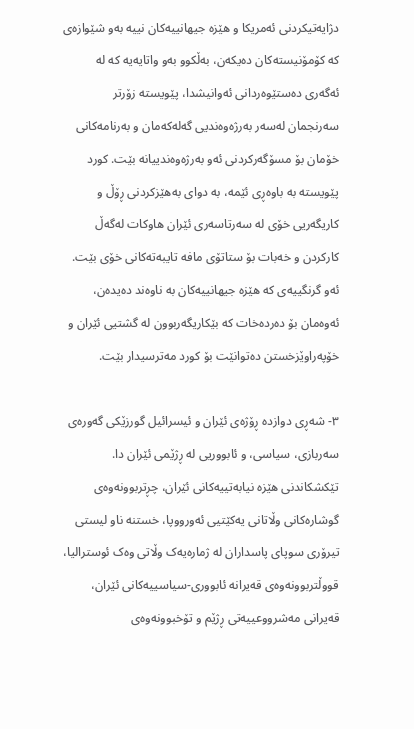دژایەتیکردنی ئەمریکا و هێزە جیهانییەکان نییە بەو شێوازەی کە کۆمۆنیستەکان دەیکەن، بەڵکوو بەو واتایەیە کە لە ئەگەری دەستێوەردانی ئەوانیشدا، پێویستە زۆرتر سەرنجمان لەسەر بەرژەوەندیی گەلەکەمان و بەرنامەکانی خۆمان بۆ مسۆگەرکردنی ئەو بەرژەوەندییانە بێت. کورد پێویستە بە باوەڕی ئێمە، بە دوای بەهێزکردنی ڕۆڵ و کاریگەریی خۆی لە سەرتاسەری ئێران هاوکات لەگەڵ کارکردن و خەبات بۆ ستاتۆی مافە تایبەتەکانی خۆی بێت. ئەو گرنگییەی کە هێزە جیهانییەکان بە ناوەند دەیدەن، ئەوەمان بۆ دەردەخات کە بێکاریگەربوون لە گشتیی ئێران و خۆپەراوێزخستن دەتوانێت بۆ کورد مەترسیدار بێت.

٣- شەڕی دوازدە ڕۆژەی ئێران و ئیسرائیل گورزێکی گەورەی سەربازی، سیاسی، و ئابووریی لە ڕژێمی ئێران دا. تێکشکاندنی هێزە نیابەتییەکانی ئێران، چڕتربوونەوەی گوشارەکانی وڵاتانی یەکێتیی ئەورووپا، خستنە ناو لیستی تیرۆری سوپای پاسداران لە ژمارەیەک وڵاتی وەک ئوسترالیا، قووڵتربوونەوەی قەیرانە ئابووری-سیاسییەکانی ئێران، قەیرانی مەشرووعییەتی ڕژێم و تۆخبوونەوەی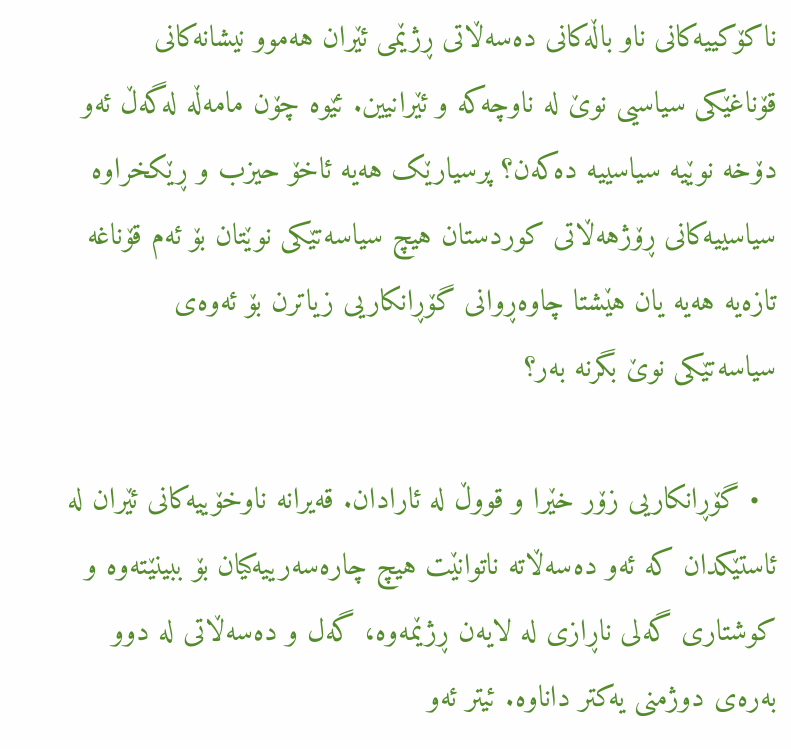ناکۆکییەکانی ناو باڵەکانی دەسەڵاتی ڕژێمی ئێران هەموو نیشانەکانی قۆناغێکی سیاسیی نوێ لە ناوچەکە و ئێرانیین. ئێوە چۆن مامەڵە لەگەڵ ئەو دۆخە نوێیە سیاسییە دەکەن؟ پرسیارێک هەیە ئاخۆ حیزب و ڕێکخراوە سیاسییەکانی ڕۆژهەڵاتی کوردستان هیچ سیاسەتێکی نوێتان بۆ ئەم قۆناغە تازەیە هەیە یان هێشتا چاوەڕوانی گۆڕانکاریی زیاترن بۆ ئەوەی سیاسەتێکی نوێ بگرنە بەر؟

  • گۆڕانکاریی زۆر خێرا و قووڵ لە ئارادان. قەیرانە ناوخۆییەکانی ئێران لە ئاستێکدان کە ئەو دەسەڵاتە ناتوانێت هیچ چارەسەرییەکیان بۆ ببینێتەوە و کوشتاری گەلی ناڕازی لە لایەن ڕژێمەوە، گەل و دەسەڵاتی لە دوو بەرەی دوژمنی یەکتر داناوە. ئیتر ئەو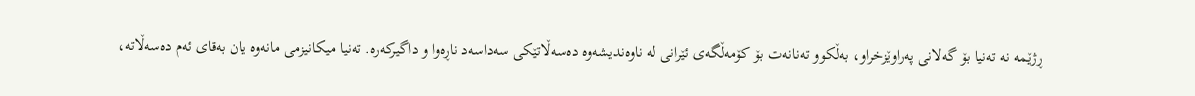ڕژێمە نە تەنیا بۆ گەلانی پەراوێزخراو، بەڵکوو تەنانەت بۆ کۆمەڵگەی ئێرانی لە ناوەندیشەوە دەسەڵاتێکی سەداسەد ناڕەوا و داگیرکەرە. تەنیا میکانیزمی مانەوە یان بەقای ئەم دەسەڵاتە،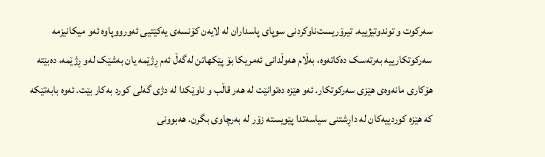سەرکوت و توندوتیژییە. تیرۆریست‌ناوکردنی سوپای پاسداران لە لایەن کۆنسەی یەکێتیی ئەورووپاوە ئەو میکانیزمە سەرکوتکارییە بەرتەسک دەکاتەوە، بەڵام هەوڵدانی ئەمریکا بۆ پێکهاتن لەگەڵ ئەم ڕژێمە یان بەشێک لەو ڕژێمە، دەبێتە هۆکاری مانەوەی هێزی سەرکوتکار. ئەو هێزە دەتوانێت لە هەر قاڵب و ناوێکدا لە دژی گەلی کورد بەکار بێت. ئەوە بابەتێکە کە هێزە کوردییەکان لە داڕشتنی سیاسەتدا پێویستە زۆر لە بەرچاوی بگرن. هەبوونی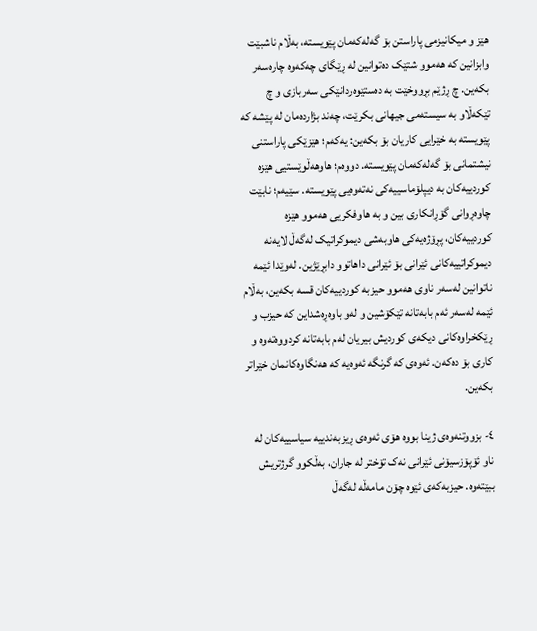هێز و میکانیزمی پاراستن بۆ گەلەکەمان پێویستە، بەڵام ناشبێت وابزانین کە هەموو شتێک دەتوانین لە ڕێگای چەکەوە چارەسەر بکەین. چ ڕژێم بڕووخێت بە دەستێوەردانێکی سەربازی و چ تێکەڵاو بە سیستەمی جیهانی بکرێت، چەند بژاردەمان لە پێشە کە پێویستە بە خێرایی کاریان بۆ بکەین: یەکەم؛ هێزێکی پاراستنی نیشتمانی بۆ گەلەکەمان پێویستە. دووەم؛ هاوهەڵوێستیی هێزە کوردییەکان بە دیپلۆماسییەکی نەتەوەیی پێویستە. سێیەم؛ نابێت چاوەڕوانی گۆڕانکاری بین و بە هاوفکریی هەموو هێزە کوردییەکان، پڕۆژەیەکی هاوبەشی دیموکراتیک لەگەڵ لایەنە دیموکراتییەکانی ئێرانی بۆ ئێرانی داهاتوو دابڕێژین. لەوێدا ئێمە ناتوانین لەسەر ناوی هەموو حیزبە کوردییەکان قسە بکەین، بەڵام ئێمە لەسەر ئەم بابەتانە تێکۆشین و لەو باوەڕەشداین کە حیزب و ڕێکخراوەکانی دیکەی کوردیش بیریان لەم بابەتانە کردووەتەوە و کاری بۆ دەکەن. ئەوەی کە گرنگە ئەوەیە کە هەنگاوەکانمان خێراتر بکەین.

٤- بزووتنەوەی ژینا بووە هۆی ئەوەی ڕیزبەندییە سیاسییەکان لە ناو ئۆپۆزسیۆنی ئێرانی نەک تۆختر لە جاران، بەڵکوو گرژتریش ببێتەوە. حیزبەکەی ئێوە چۆن مامەڵە لەگەڵ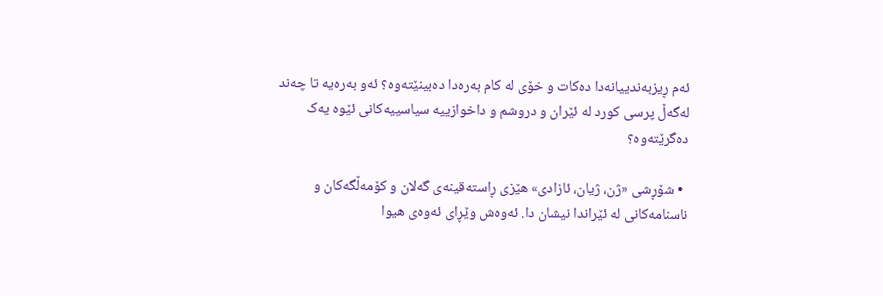ئەم ڕیزبەندییانەدا دەکات و خۆی لە کام بەرەدا دەبینێتەوە؟ ئەو بەرەیە تا چەند لەگەڵ پرسی کورد لە ئێران و دروشم و داخوازییە سیاسییەکانی ئێوە یەک دەگرێتەوە؟

  • شۆڕشی «ژن، ژیان، ئازادی» هێزی ڕاستەقینەی گەلان و کۆمەڵگەکان و ناسنامەکانی لە ئێراندا نیشان دا. ئەوەش وێڕای ئەوەی هیوا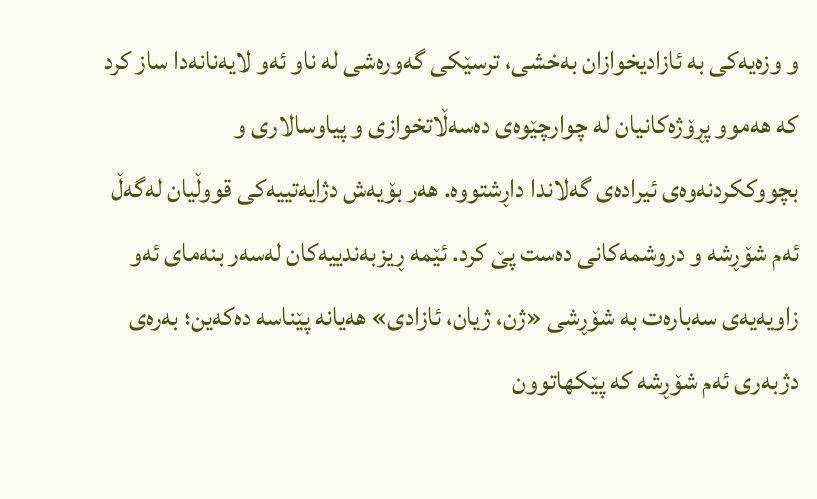و وزەیەکی بە ئازادیخوازان بەخشی، ترسێکی گەورەشی لە ناو ئەو لایەنانەدا ساز کرد کە هەموو پڕۆژەکانیان لە چوارچێوەی دەسەڵاتخوازی و پیاوسالاری و بچووککردنەوەی ئیرادەی گەلاندا داڕشتووە. هەر بۆیەش دژایەتییەکی قووڵیان لەگەڵ ئەم شۆڕشە و دروشمەکانی دەست پێ کرد. ئێمە ڕیزبەندییەکان لەسەر بنەمای ئەو زاویەیەی سەبارەت بە شۆڕشی «ژن، ژیان، ئازادی» هەیانە پێناسە دەکەین؛ بەرەی دژبەری ئەم شۆڕشە کە پێکهاتوون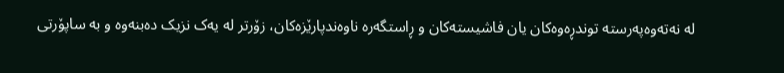لە نەتەوەپەرستە توندڕەوەکان یان فاشیستەکان و ڕاستگەرە ناوەندپارێزەکان، زۆرتر لە یەک نزیک دەبنەوە و بە ساپۆرتی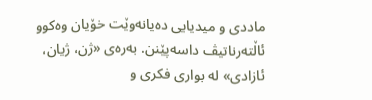ماددی و میدیایی دەیانەوێت خۆیان وەکوو ئاڵتەرناتیڤ داسەپێنن. بەرەی «ژن، ژیان، ئازادی» لە بواری فکری و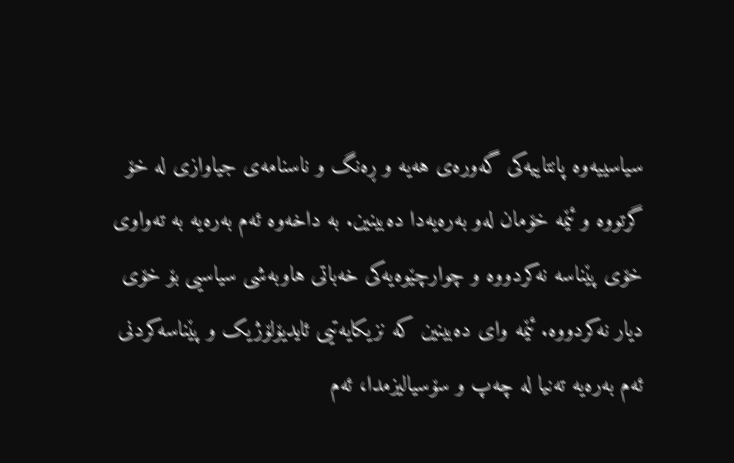سیاسییەوە پانتاییەکی گەورەی هەیە و ڕەنگ و ناسنامەی جیاوازی لە خۆ گرتووە و ئێمە خۆمان لەو بەرەیەدا دەبینین. بە داخەوە ئەم بەرەیە بە تەواوی خۆی پێناسە نەکردووە و چوارچێوەیەکی خەباتی هاوبەشی سیاسیی بۆ خۆی دیار نەکردووە. ئێمە وای دەبینین کە نزیکایەتیی ئایدیۆلۆژیک و پێناسەکردنی ئەم بەرەیە تەنیا لە چەپ و سۆسیالیزمدا، ئەم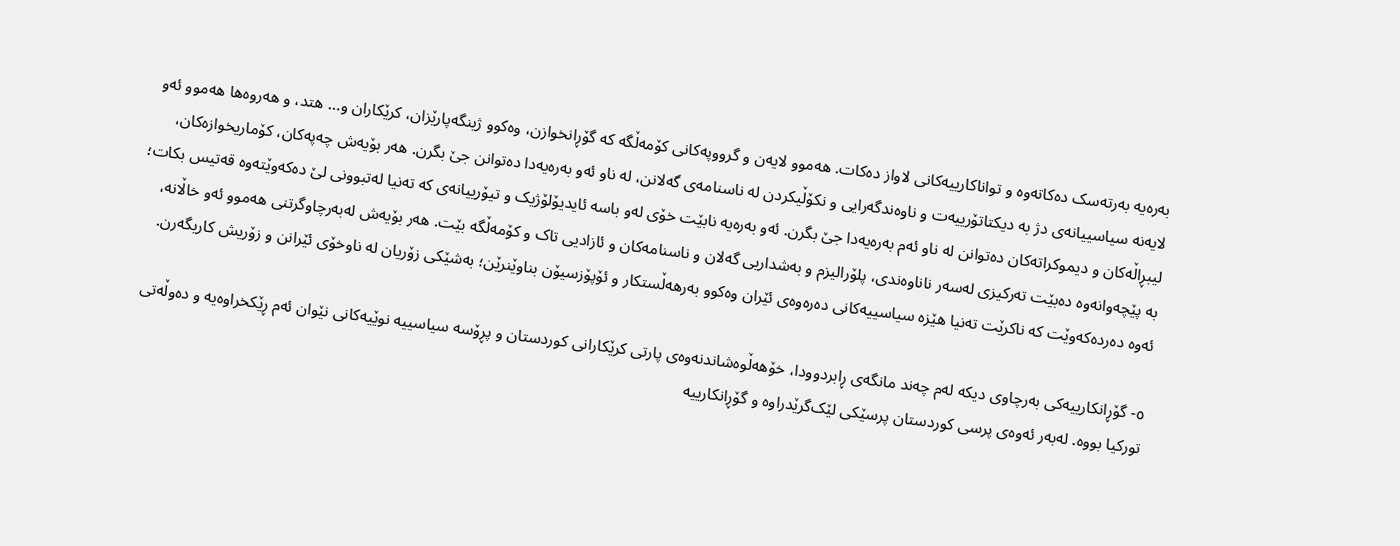بەرەیە بەرتەسک دەکاتەوە و تواناکارییەکانی لاواز دەکات. هەموو لایەن و گرووپەکانی کۆمەڵگە کە گۆڕانخوازن، وەکوو ژینگەپارێزان، کرێکاران و… هتد، و هەروەها هەموو ئەو لایەنە سیاسییانەی دژ بە دیکتاتۆرییەت و ناوەندگەرایی و نکۆڵیکردن لە ناسنامەی گەلانن، لە ناو ئەو بەرەیەدا دەتوانن جێ بگرن. هەر بۆیەش چەپەکان، کۆماریخوازەکان، لیبڕاڵەکان و دیموکراتەکان دەتوانن لە ناو ئەم بەرەیەدا جێ بگرن. ئەو بەرەیە نابێت خۆی لەو باسە ئایدیۆلۆژیک و تیۆرییانەی کە تەنیا لەتبوونی لێ دەکەوێتەوە قەتیس بکات؛ بە پێچەوانەوە دەبێت تەرکیزی لەسەر ناناوەندی، پلۆرالیزم و بەشداریی گەلان و ناسنامەکان و ئازادیی تاک و کۆمەڵگە بێت. هەر بۆیەش لەبەرچاوگرتنی هەموو ئەو خاڵانە، ئەوە دەردەکەوێت کە ناکرێت تەنیا هێزە سیاسییەکانی دەرەوەی ئێران وەکوو بەرهەڵستکار و ئۆپۆزسیۆن بناوێنرێن؛ بەشێکی زۆریان لە ناوخۆی ئێرانن و زۆریش کاریگەرن.

٥- گۆڕانکارییەکی بەرچاوی دیکە لەم چەند مانگەی ڕابردوودا، خۆهەڵوەشاندنەوەی پارتی کرێکارانی کوردستان و پڕۆسە سیاسییە نوێیەکانی نێوان ئەم ڕێکخراوەیە و دەوڵەتی تورکیا بووە. لەبەر ئەوەی پرسی کوردستان پرسێکی لێک‌گرێدراوە و گۆڕانکارییە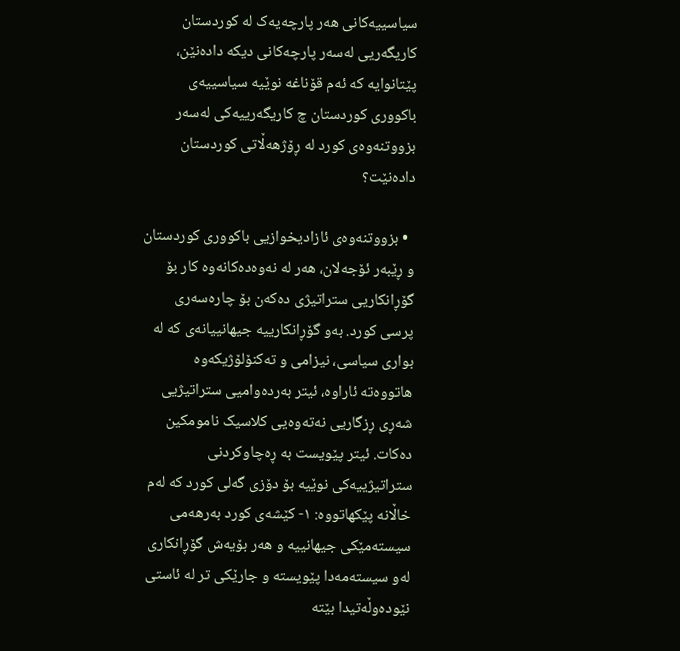سیاسییەکانی هەر پارچەیەک لە کوردستان کاریگەریی لەسەر پارچەکانی دیکە دادەنێن، پێتانوایە کە ئەم قۆناغە نوێیە سیاسییەی باکووری کوردستان چ کاریگەرییەکی لەسەر بزووتنەوەی کورد لە ڕۆژهەڵاتی کوردستان دادەنێت؟

  • بزووتنەوەی ئازادیخوازیی باکووری کوردستان و ڕێبەر ئۆجەلان، هەر لە نەوەدەکانەوە کار بۆ گۆڕانکاریی ستراتیژی دەکەن بۆ چارەسەری پرسی کورد. بەو گۆڕانکارییە جیهانییانەی کە لە بواری سیاسی، نیزامی و تەکنۆلۆژیکەوە هاتووەتە ئاراوە، ئیتر بەردەوامیی ستراتیژیی شەڕی ڕزگاریی نەتەوەیی کلاسیک نامومکین دەکات. ئیتر پێویست بە ڕەچاوکردنی ستراتیژییەکی نوێیە بۆ دۆزی گەلی کورد کە لەم خاڵانە پێکهاتووە: ١- کێشەی کورد بەرهەمی سیستەمێکی جیهانییە و هەر بۆیەش گۆڕانکاری لەو سیستەمەدا پێویستە و جارێکی تر لە ئاستی نێودەوڵەتیدا بێتە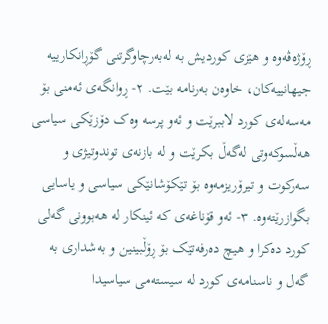ڕۆژەڤەوە و هێزی کوردیش بە لەبەرچاوگرتنی گۆڕانکارییە جیهانییەکان، خاوەن بەرنامە بێت. ٢- ڕوانگەی ئەمنی بۆ مەسەلەی کورد لاببرێت و ئەو پرسە وەک دۆزێکی سیاسی هەڵسوکەوتی لەگەڵ بکرێت و لە بازنەی توندوتیژی و سەرکوت و تیرۆریزمەوە بۆ تێکۆشانێکی سیاسی و یاسایی بگوازرێتەوە. ٣- ئەو قۆناغەی کە ئینکار لە هەبوونی گەلی کورد دەکرا و هیچ دەرفەتێک بۆ ڕۆڵبینین و بەشداری بە گەل و ناسنامەی کورد لە سیستەمی سیاسیدا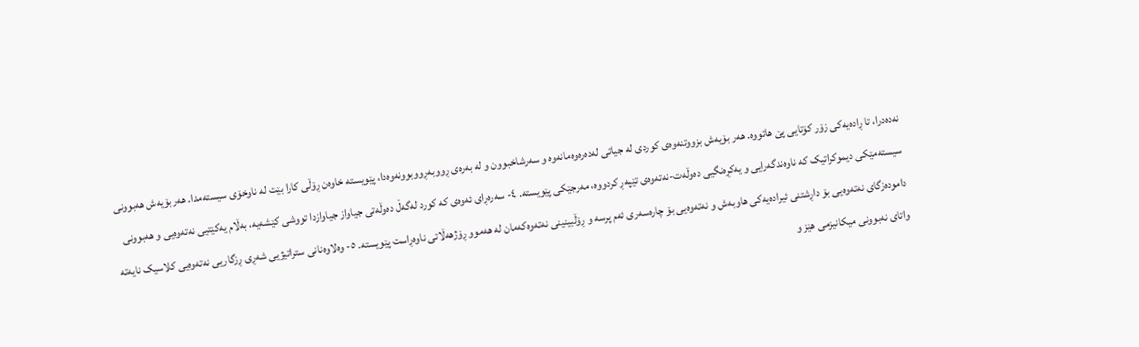نەدەدرا، تا ڕادەیەکی زۆر کۆتایی پێ هاتووە. هەر بۆیەش بزووتنەوەی کوردی لە جیاتی لەدەرەوەمانەوە و سەرشاخبوون و لە بەرەی ڕووبەڕووبوونەوەدا، پێویستە خاوەن ڕۆڵی کارا بێت لە ناوخۆی سیستەمدا. هەربۆیەش هەبوونی سیستەمێکی دیموکراتیک کە ناوەندگەرایی و یەکڕەنگیی دەوڵەت-نەتەوەی تێپەڕ کردووە، مەرجێکی پێویستە. ٤- سەرەڕای ئەوەی کە کورد لەگەڵ دەوڵەتی جیاواز جیاوازدا تووشی کێشەیە، بەڵام یەکێتیی نەتەوەیی و هەبوونی دامودەزگای نەتەوەیی بۆ داڕشتنی ئیرادەیەکی هاوبەش و نەتەوەیی بۆ چارەسەری ئەم پرسە و ڕۆڵبینینی نەتەوەکەمان لە هەموو ڕۆژهەڵاتی ناوەڕاست پێویستە. ٥- وەلاوەنانی ستراتیژیی شەڕی ڕزگاریی نەتەوەیی کلاسیک نایەتە واتای نەبوونی میکانیزمی هێز و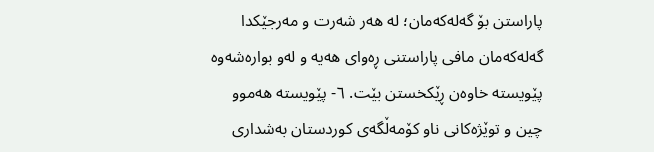پاراستن بۆ گەلەکەمان؛ لە هەر شەرت و مەرجێکدا گەلەکەمان مافی پاراستنی ڕەوای هەیە و لەو بوارەشەوە پێویستە خاوەن ڕێکخستن بێت. ٦- پێویستە هەموو چین و توێژەکانی ناو کۆمەڵگەی کوردستان بەشداری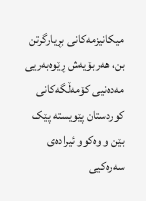میکانیزمەکانی بڕیارگرتن بن، هەربۆیەش ڕێوەبەریی مەدەنیی کۆمەڵگەکانی کوردستان پێویستە پێک بێن و وەکوو ئیرادەی سەرەکیی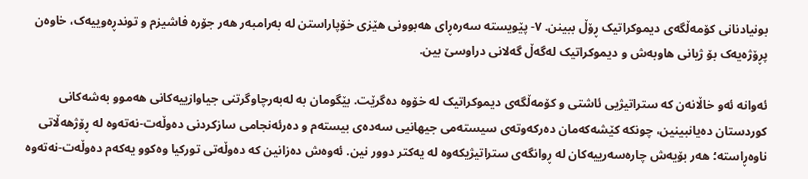بونیادنانی کۆمەڵگەی دیموکراتیک ڕۆڵ ببینن. ٧- پێویستە سەرەڕای هەبوونی هێزی خۆپاراستن لە بەرامبەر هەر جۆرە فاشیزم و توندڕەوییەک، خاوەن پڕۆژەیەک بۆ ژیانی هاوبەش و دیموکراتیک لەگەڵ گەلانی دراوسێ بین.

ئەوانە ئەو خاڵانەن کە ستراتیژیی ئاشتی و کۆمەڵگەی دیموکراتیک لە خۆوە دەگرێت. بێگومان بە لەبەرچاوگرتنی جیاوازییەکانی هەموو بەشەکانی کوردستان دەیانبینین، چونکە کێشەکەمان دەرکەوتەی سیستەمی جیهانیی سەدەی بیستەم و دەرئەنجامی سازکردنی دەوڵەت-نەتەوە لە ڕۆژهەڵاتی ناوەڕاستە؛ هەر بۆیەش چارەسەرییەکان لە ڕوانگەی ستراتیژیکەوە لە یەکتر دوور نین. ئەوەش دەزانین کە دەوڵەتی تورکیا وەکوو یەکەم دەوڵەت-نەتەوە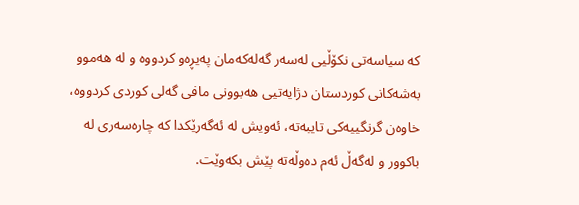کە سیاسەتی نکۆڵیی لەسەر گەلەکەمان پەیڕەو کردووە و لە هەموو بەشەکانی کوردستان دژایەتیی هەبوونی مافی گەلی کوردی کردووە، خاوەن گرنگییەکی تایبەتە، ئەویش لە ئەگەرێکدا کە چارەسەری لە باکوور و لەگەڵ ئەم دەوڵەتە پێش بکەوێت.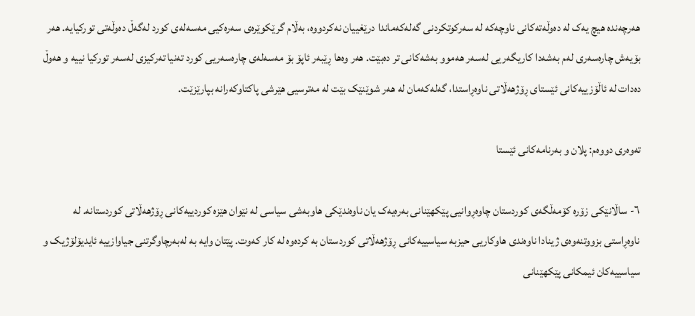هەرچەندە هیچ یەک لە دەوڵەتەکانی ناوچەکە لە سەرکوتکردنی گەلەکەماندا درێغییان نەکردووە، بەڵام گرێکوێرەی سەرەکیی مەسەلەی کورد لەگەڵ دەوڵەتی تورکیایە. هەر بۆیەش چارەسەری لەم بەشەدا کاریگەریی لەسەر هەموو بەشەکانی تر دەبێت. هەر وەها ڕێبەر ئاپۆ بۆ مەسەلەی چارەسەریی کورد تەنیا تەرکیزی لەسەر تورکیا نییە و هەوڵ دەدات لە ئاڵۆزییەکانی ئێستای ڕۆژهەڵاتی ناوەڕاستدا، گەلەکەمان لە هەر شوێنێک بێت لە مەترسیی هێرشی پاکتاوکەرانە بپارێزێت.

تەوەری دووەم: پلان و بەرنامەکانی ئێستا

٦- ساڵانێکی زۆرە کۆمەڵگەی کوردستان چاوەڕوانیی پێکهێنانی بەرەیەک یان ناوەندێکی هاوبەشی سیاسی لە نێوان هێزە کوردییەکانی ڕۆژهەڵاتی کوردستانە. لە ناوەڕاستی بزووتنەوەی ژینادا ناوەندی هاوکاریی حیزبە سیاسییەکانی ڕۆژهەڵاتی کوردستان بە کردەوە لە کار کەوت. پێتان وایە بە لەبەرچاوگرتنی جیاوازییە ئایدیۆلۆژیک و سیاسییەکان ئیمکانی پێکهێنانی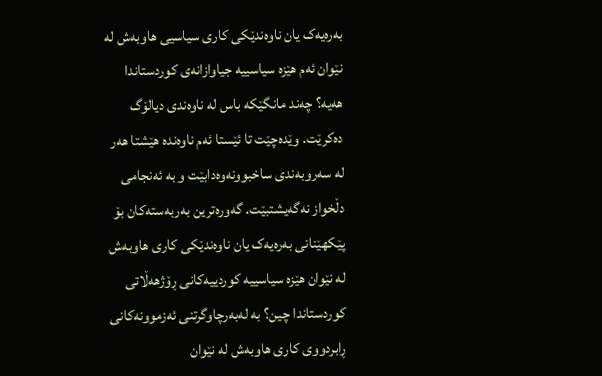بەرەیەک یان ناوەندێکی کاری سیاسیی هاوبەش لە نێوان ئەم هێزە سیاسییە جیاوازانەی کوردستاندا هەیە؟ چەند مانگێکە باس لە ناوەندی دیالۆگ دەکرێت. وێدەچێت تا ئێستا ئەم ناوەندە هێشتا هەر لە سەروبەندی ساخبوونەوەدابێت و بە ئەنجامی دڵخواز نەگەیشتبێت. گەورەترین بەربەستەکان بۆ پێکهێنانی بەرەیەک یان ناوەندێکی کاری هاوبەش لە نێوان هێزە سیاسییە کوردییەکانی ڕۆژهەڵاتی کوردستاندا چین؟ بە لەبەرچاوگرتنی ئەزموونەکانی ڕابردووی کاری هاوبەش لە نێوان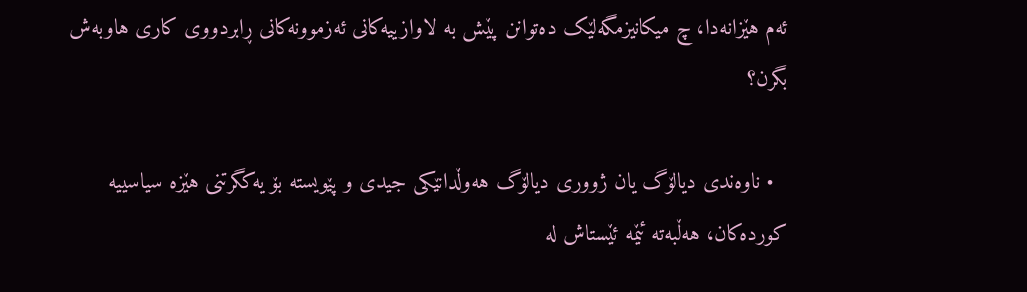ئەم هێزانەدا، چ میکانیزمگەلێک دەتوانن پێش بە لاوازییەکانی ئەزموونەکانی ڕابردووی کاری هاوبەش بگرن؟

  • ناوەندی دیالۆگ یان ژووری دیالۆگ هەوڵدانێکی جیدی و پێویستە بۆ یەکگرتنی هێزە سیاسییە کوردەکان، هەڵبەتە ئێمە ئێستاش لە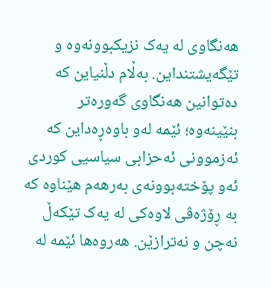هەنگاوی لە یەک نزیکبوونەوە و تێگەیشتنداین. بەڵام دڵنیاین کە دەتوانین هەنگاوی گەورەتر بنێینەوە؛ ئێمە لەو باوەڕەداین کە ئەزموونی ئەحزابی سیاسیی کوردی ئەو پۆختەبوونەی بەرهەم هێناوە کە بە ڕۆژەڤی لاوەکی لە یەک تێکەڵ نەچن و نەترازێن. هەروەها ئێمە لە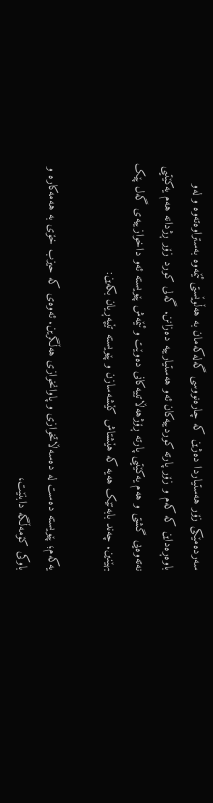سەردەمێکی زۆر هەستیاردا دەژین کە چارەنووسی گەلەکەمان بە هەڵوێستی ئێمەوە بەستراوەتەوە و لەو باوەڕەداین کە کەم و زۆر پارتە کوردییەکان ئەو هەستیارییە دەزانن. گەلی کورد زۆر ڕژدانە هەم یەکێتیی نەتەوەیی گشتی و هەم یەکێتیی پارتە ڕۆژهەڵاتییەکانی دەوێت و ئێمەش پێویستە ئەو داخوازییەی گەل پێک بهێنین. چەند بابەتێک هەیە کە هێشتاش کێشەسازن و پێویستە تێپەڕیان بکەین:

یەکەم؛ پێویستە دەست لە دەسەڵاتخوازی و پاوانخوازی هەڵگرین. ئەوەی کە حیزب خۆی بە هەمەکارە و باوکی کۆمەڵگە دابنێت،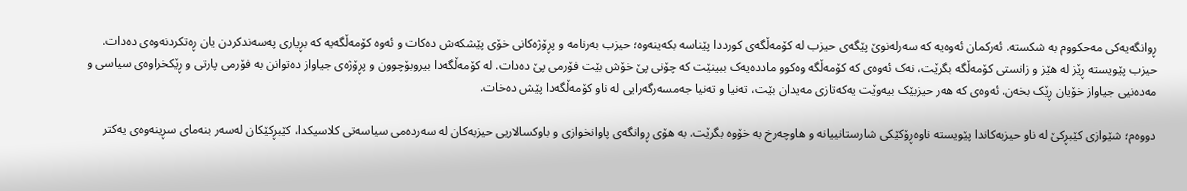ڕوانگەیەکی مەحکووم بە شکستە. ئەرکمان ئەوەیە کە سەرلەنوێ پێگەی حیزب لە کۆمەڵگەی کورددا پێناسە بکەینەوە؛ حیزب بەرنامە و پڕۆژەکانی خۆی پێشکەش دەکات و ئەوە کۆمەڵگەیە کە بڕیاری پەسەندکردن یان ڕەتکردنەوەی دەدات. حیزب پێویستە ڕێز لە هێز و زانستی کۆمەڵگە بگرێت، نەک ئەوەی کە کۆمەڵگە وەکوو ماددەیەک ببینێت کە چۆنی پێ خۆش بێت فۆرمی پێ دەدات. لە کۆمەڵگەدا بیروبۆچوون و پڕۆژەی جیاواز دەتوانن بە فۆرمی پارتی و ڕێکخراوەی سیاسی و مەدەنیی جیاواز خۆیان ڕێک بخەن. ئەوەی کە هەر حیزبێک بیەوێت یەکەتازی مەیدان بێت، تەنیا و تەنیا جەمسەرگەرایی لە ناو کۆمەڵگەدا پێش دەخات.

دووەم؛ شێوازی کێبڕکێ لە ناو حیزبەکاندا پێویستە ناوەڕۆکێکی شارستانییانە و هاوچەرخ بە خۆوە بگرێت. بە هۆی ڕوانگەی پاوانخوازی و باوکسالاریی حیزبەکان لە سەردەمی سیاسەتی کلاسیکدا، کێبڕکێکان لەسەر بنەمای سڕینەوەی یەکتر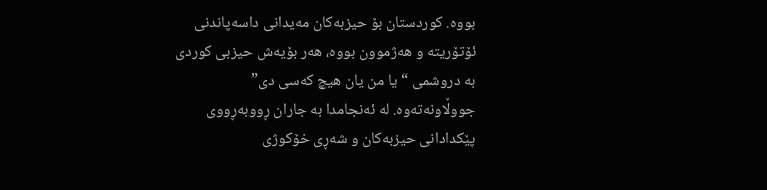بووە. کوردستان بۆ حیزبەکان مەیدانی داسەپاندنی ئۆتۆریتە و هەژموون بووە، هەر بۆیەش حیزبی کوردی بە دروشمی “یا من یان هیچ کەسی دی” جووڵاونەتەوە. لە ئەنجامدا بە جاران ڕووبەڕووی پێکدادانی حیزبەکان و شەڕی خۆکوژی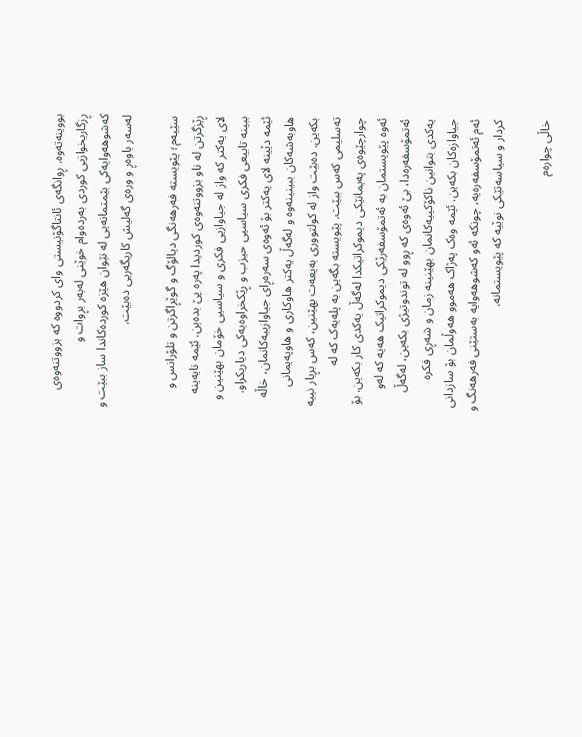بووینەتەوە. ڕوانگەی ئانتاگۆنیستی وای کردووە کە بزووتنەوەی ڕزگاریخوازیی کوردی بەردەوام خوێنی لەبەر بڕوات و کەشوهەوایەکی بێمتمانەیی لە نێوان هێزە کوردەکاندا ساز ببێت و لەسەر باوەڕ و ورەی گەلیش کاریگەریی دەبێت.

سێیەم؛ پێویستە فەرهەنگی دیالۆگ و گوێڕاگرتن و تلۆرانس و ڕێزگرتن لە ناو بزووتنەوەی کوردیدا پەرە پێ بدەین. ئێمە نایەینە لای یەکتر کە واز لە جیاوازیی فکری و سیاسیی خۆمان بهێنین و ببینە تابیعی فکری سیاسیی حیزب و ڕێکخراوەیەکی دیاریکراو. ئێمە دێینە لای یەکتر بۆ ئەوەی سەرەڕای جیاوازییەکانمان، خاڵە هاوبەشەکان ببینینەوە و لەگەڵ یەکتر هاوکاری و هاوپەیمانی بکەین. دەبێت واز لە کولتووری بەیعەت بهێنین، کەس بڕیار نییە تەسلیمی کەس ببێت. پێویستە بگەین بە پلەیەک کە لە چوارچێوەی پەیمانێکی دیموکراتیکدا لەگەڵ یەکدی کار بکەین. بۆ ئەوە پێویستمان بە ئەتمۆسفەرێکی دیموکراتیک هەیە کە لەو ئەتمۆسفەرەدا، بێ ئەوەی کە ڕوو لە توندوتیژی بکەین، لەگەڵ یەکدی بتوانین ناکۆکییەکانمان بهێنینە زمان و شەڕی فکرە جیاوازەکان بکەین. ئێمە وەک پەژاک هەموو هەوڵمان بۆ سازدانی ئەم ئەتمۆسفەرەیە، چونکە ئەو کەشوهەوایە بەستێنی فەرهەنگ و کردار و سیاسەتێکی نوێیە کە پێویستمانە.

خاڵی چوارەم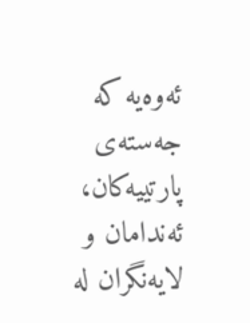ئەوەیە کە جەستەی پارتییەکان، ئەندامان و لایەنگران لە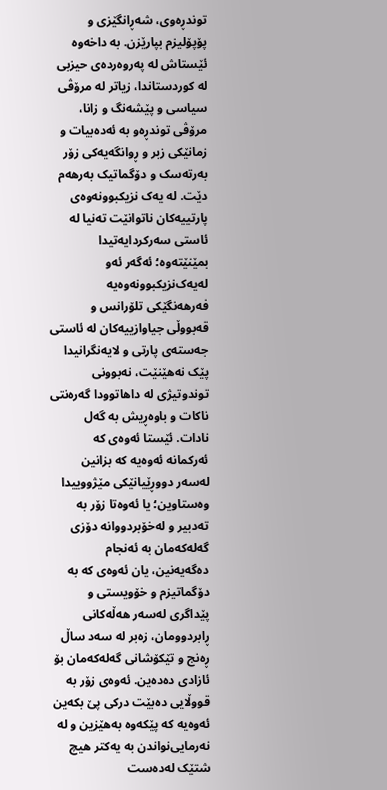توندڕەوی، شەڕانگێزی و پۆپۆلیزم بپارێزن. بە داخەوە ئێستاش لە پەروەردەی حیزبی لە کوردستاندا، زیاتر لە مرۆڤی سیاسی و پێشەنگ و زانا، مرۆڤی توندڕەو بە ئەدەبیات و زمانێکی زبر و ڕوانگەیەکی زۆر بەرتەسک و دۆگماتیک بەرهەم دێت. لە یەک نزیکبوونەوەی پارتییەکان ناتوانێت تەنیا لە ئاستی سەرکردایەتیدا بمێنێتەوە؛ ئەگەر ئەو لەیەک‌نزیکبوونەوەیە فەرهەنگێکی تلۆرانس و قەبووڵی جیاوازییەکان لە ئاستی جەستەی پارتی و لایەنگرانیدا پێک نەهێنێت، نەبوونی توندوتیژی لە داهاتوودا گەرەنتی ناکات و باوەڕیش بە گەل نادات. ئێستا ئەوەی کە ئەرکمانە ئەوەیە کە بزانین لەسەر دووڕێیانێکی مێژووییدا وەستاوین؛ یا ئەوەتا زۆر بە تەدبیر و لەخۆبردووانە دۆزی گەلەکەمان بە ئەنجام دەگەیەنین، یان ئەوەی کە بە دۆگماتیزم و خۆویستی و پێداگری لەسەر هەڵەکانی ڕابردوومان، زەبر لە سەد ساڵ ڕەنج و تێکۆشانی گەلەکەمان بۆ ئازادی دەدەین. ئەوەی زۆر بە قووڵایی دەبێت درکی پێ بکەین ئەوەیە کە پێکەوە بەهێزین و لە نەرمایی‌نواندن بە یەکتر هیچ شتێک لەدەست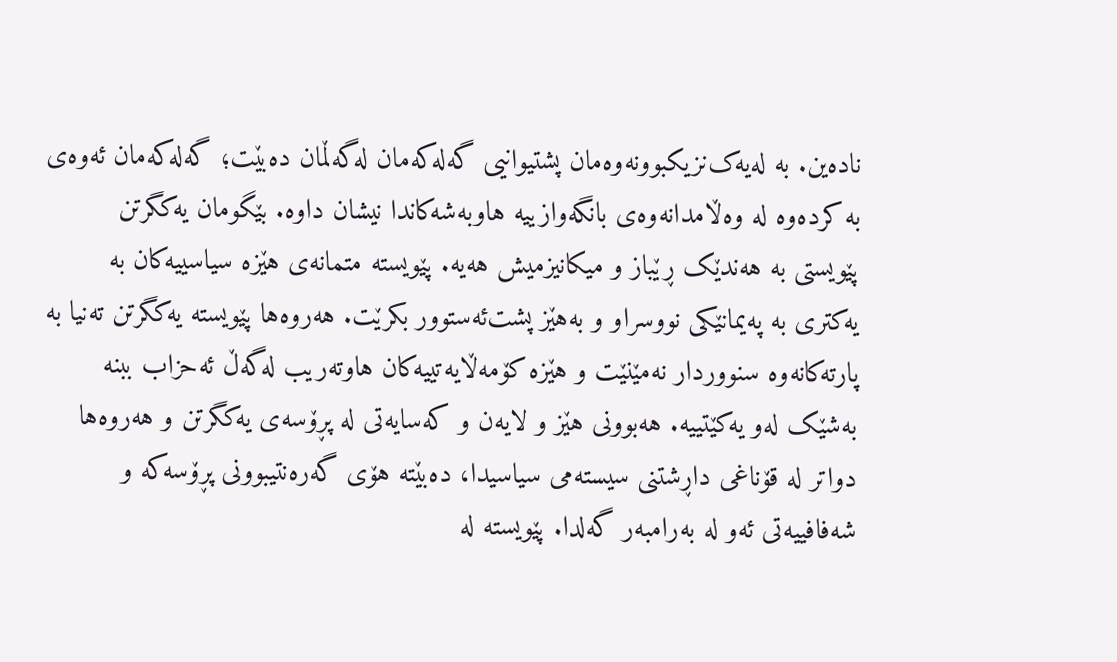نادەین. بە لەیەک‌نزیکبوونەوەمان پشتیوانیی گەلەکەمان لەگەڵمان دەبێت؛ گەلەکەمان ئەوەی بە کردەوە لە وەڵامدانەوەی بانگەوازییە هاوبەشەکاندا نیشان داوە. بێگومان یەکگرتن پێویستی بە هەندێک ڕێباز و میکانیزمیش هەیە. پێویستە متمانەی هێزە سیاسییەکان بە یەکتری بە پەیمانێکی نووسراو و بەهێز پشت‌ئەستوور بکرێت. هەروەها پێویستە یەکگرتن تەنیا بە پارتەکانەوە سنووردار نەمێنێت و هێزە کۆمەڵایەتییەکان هاوتەریب لەگەڵ ئەحزاب ببنە بەشێک لەو یەکێتییە. هەبوونی هێز و لایەن و کەسایەتی لە پڕۆسەی یەکگرتن و هەروەها دواتر لە قۆناغی داڕشتنی سیستەمی سیاسیدا، دەبێتە هۆی گەرەنتیبوونی پڕۆسەکە و شەفافییەتی ئەو لە بەرامبەر گەلدا. پێویستە لە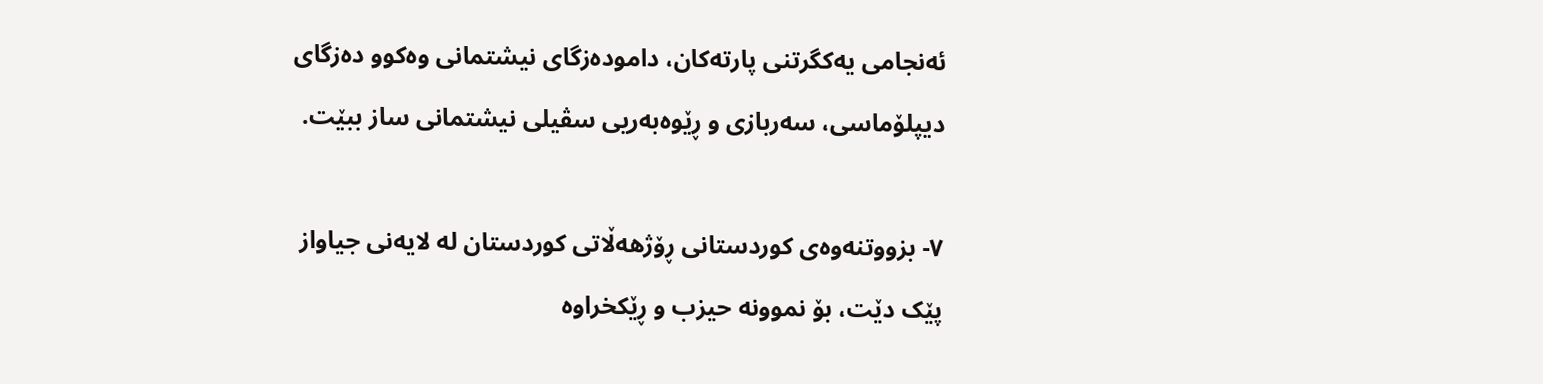ئەنجامی یەکگرتنی پارتەکان، دامودەزگای نیشتمانی وەکوو دەزگای دیپلۆماسی، سەربازی و ڕێوەبەریی سڤیلی نیشتمانی ساز ببێت.

٧- بزووتنەوەی کوردستانی ڕۆژهەڵاتی کوردستان لە لایەنی جیاواز پێک دێت، بۆ نموونە حیزب و ڕێکخراوە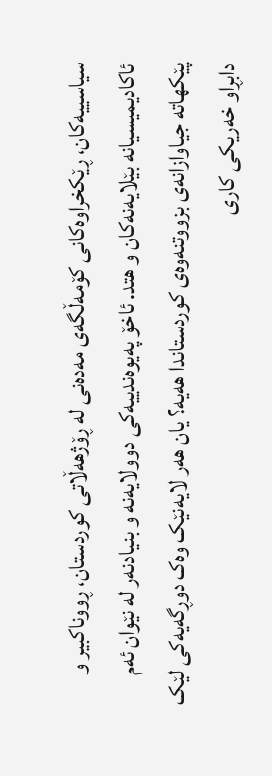سیاسییەکان، ڕێکخراوەکانی کۆمەڵگەی مەدەنی لە ڕۆژهەڵاتی کوردستان، ڕووناکبیر و ئاکادیمیسیانە بێلایەنەکان و هتد. ئاخۆ پەیوەندییەکی دوولایەنە و بنیادنەر لە نێوان ئەم پێکهاتە جیاوازانەی بزووتنەوەی کوردستاندا هەیە؟ یان هەر لایەنێک وەک دوڕگەیەکی لێک دابڕاو خەریکی کاری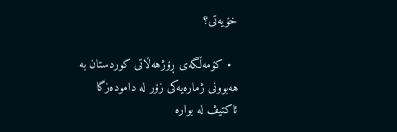خۆیەتی؟

  • کۆمەڵگەی ڕۆژهەڵاتی کوردستان بە هەبوونی ژمارەیەکی زۆر لە دامودەزگا ئاکتیڤ لە بوارە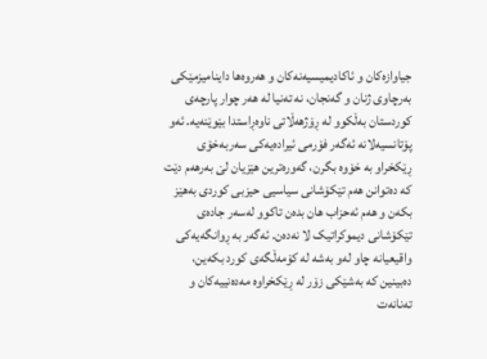جیاوازەکان و ئاکادیمیسیەنەکان و هەروەها داینامیزمێکی بەرچاوی ژنان و گەنجان، نە تەنیا لە هەر چوار پارچەی کوردستان بەڵکوو لە ڕۆژهەڵاتی ناوەڕاستدا بێوێنەیە. ئەو پۆتانسیەلانە ئەگەر فۆرمی ئیرادەیەکی سەربەخۆی ڕێکخراو بە خۆوە بگرن، گەورەترین هێزیان لێ بەرهەم دێت کە دەتوانن هەم تێکۆشانی سیاسیی حیزبی کوردی بەهێز بکەن و هەم ئەحزاب هان بدەن تاکوو لەسەر جادەی تێکۆشانی دیموکراتیک لا نەدەن. ئەگەر بە ڕوانگەیەکی واقیعیانە چاو لەو بەشە لە کۆمەڵگەی کورد بکەین، دەبینین کە بەشێکی زۆر لە ڕێکخراوە مەدەنییەکان و تەنانەت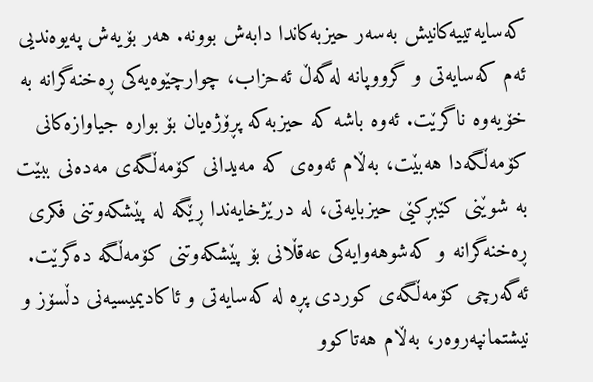کەسایەتییەکانیش بەسەر حیزبەکاندا دابەش بوونە. هەر بۆیەش پەیوەندیی ئەم کەسایەتی و گرووپانە لەگەڵ ئەحزاب، چوارچێوەیەکی ڕەخنەگرانە بە خۆیەوە ناگرێت. ئەوە باشە کە حیزبەکە پڕۆژەیان بۆ بوارە جیاوازەکانی کۆمەڵگەدا هەبێت، بەڵام ئەوەی کە مەیدانی کۆمەڵگەی مەدەنی ببێت بە شوێنی کێبڕکێی حیزبایەتی، لە درێژخایەندا ڕێگە لە پێشکەوتنی فکری ڕەخنەگرانە و کەشوهەوایەکی عەقڵانی بۆ پێشکەوتنی کۆمەڵگە دەگرێت. ئەگەرچی کۆمەڵگەی کوردی پڕە لە کەسایەتی و ئاکادیمیسیەنی دڵسۆز و نیشتمانپەروەر، بەڵام هەتاکوو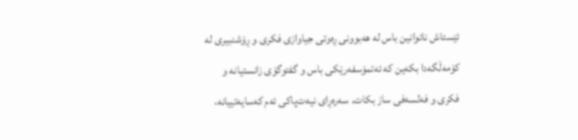ئێستاش ناتوانین باس لە هەبوونی ڕەوتی جیاوازی فکری و ڕۆشنبیری لە کۆمەڵگەدا بکەین کە ئەتمۆسفەرێکی باس و گفتوگۆی زانستیانە و فکری و فەلسەفی ساز بکات. سەرەڕای نیەت‌پاکی ئەم کەسایەتییانە،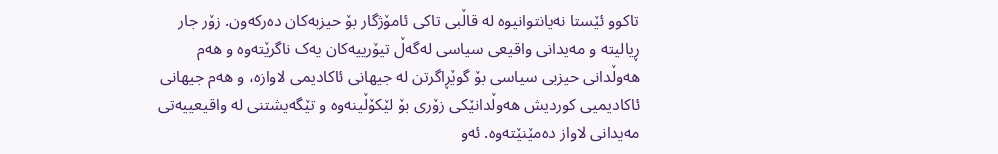تاکوو ئێستا نەیانتوانیوە لە قاڵبی تاکی ئامۆژگار بۆ حیزبەکان دەرکەون. زۆر جار ڕیالیتە و مەیدانی واقیعی سیاسی لەگەڵ تیۆرییەکان یەک ناگرێتەوە و هەم هەوڵدانی حیزبی سیاسی بۆ گوێڕاگرتن لە جیهانی ئاکادیمی لاوازە، و هەم جیهانی ئاکادیمیی کوردیش هەوڵدانێکی زۆری بۆ لێکۆڵینەوە و تێگەیشتنی لە واقیعییەتی مەیدانی لاواز دەمێنێتەوە. ئەو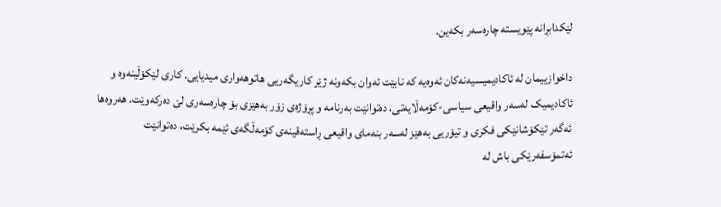لێکدابڕانە پێویستە چارەسەر بکەین.

داخوازییمان لە ئاکادیمیسیەنەکان ئەوەیە کە نابێت ئەوان بکەونە ژێر کاریگەریی هاتوهەواری میدیایی. کاری لێکۆڵینەوە و ئاکادیمیک لەسەر واقیعی سیاسی-کۆمەڵایەتی، دەتوانێت بەرنامە و پڕۆژەی زۆر بەهێزی بۆ چارەسەری لێ دەرکەوێت. هەروەها ئەگەر تێکۆشانێکی فکری و تیۆریی بەهێز لەسەر بنەمای واقیعی ڕاستەقینەی کۆمەڵگەی ئێمە بکرێت، دەتوانێت ئەتمۆسفەرێکی باش لە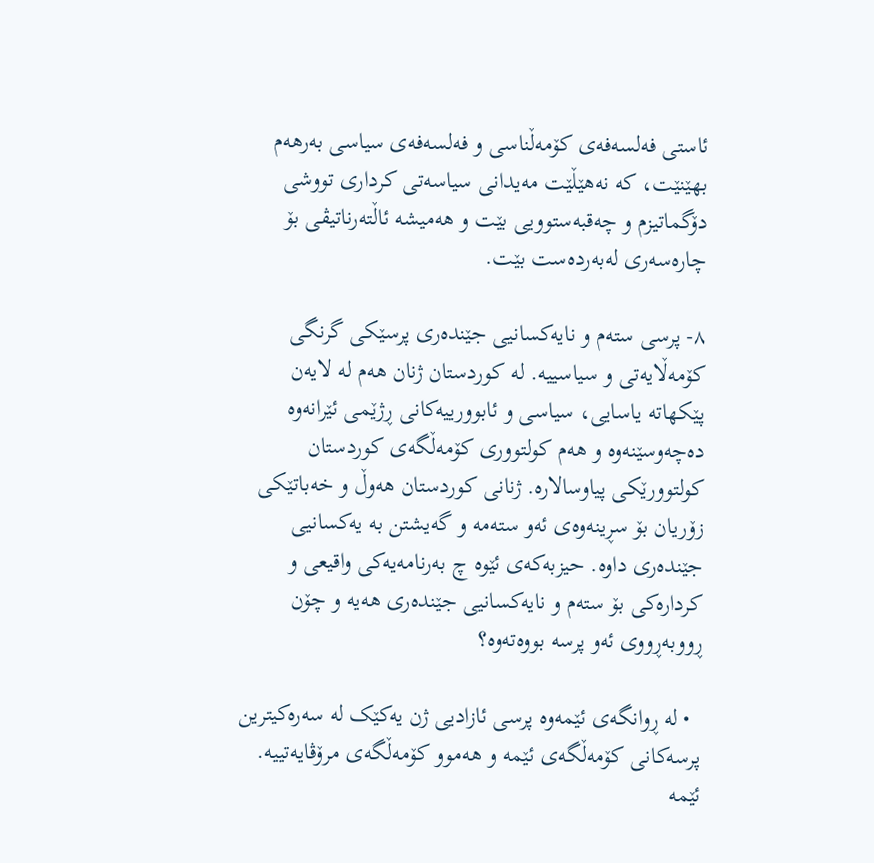ئاستی فەلسەفەی کۆمەڵناسی و فەلسەفەی سیاسی بەرهەم بهێنێت، کە نەهێڵێت مەیدانی سیاسەتی کرداری تووشی دۆگماتیزم و چەقبەستوویی بێت و هەمیشە ئاڵتەرناتیڤی بۆ چارەسەری لەبەردەست بێت.

٨- پرسی ستەم و نایەکسانیی جێندەری پرسێکی گرنگی کۆمەڵایەتی و سیاسییە. لە کوردستان ژنان هەم لە لایەن پێکهاتە یاسایی، سیاسی و ئابوورییەکانی ڕژێمی ئێرانەوە دەچەوسێنەوە و هەم کولتووری کۆمەڵگەی کوردستان کولتوورێکی پیاوسالارە. ژنانی کوردستان هەوڵ و خەباتێکی زۆریان بۆ سڕینەوەی ئەو ستەمە و گەیشتن بە یەکسانیی جێندەری داوە. حیزبەکەی ئێوە چ بەرنامەیەکی واقیعی و کردارەکی بۆ ستەم و نایەکسانیی جێندەری هەیە و چۆن ڕووبەڕووی ئەو پرسە بووەتەوە؟

  • لە ڕوانگەی ئێمەوە پرسی ئازادیی ژن یەکێک لە سەرەکیترین پرسەکانی کۆمەڵگەی ئێمە و هەموو کۆمەڵگەی مرۆڤایەتییە. ئێمە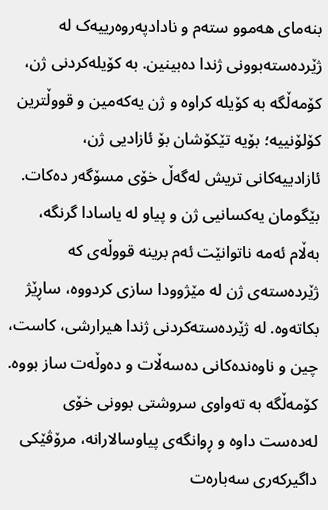بنەمای هەموو ستەم و نادادپەروەرییەک لە ژێردەستەبوونی ژندا دەبینین. بە کۆیلەکردنی ژن، کۆمەڵگە بە کۆیلە کراوە و ژن یەکەمین و قووڵترین کۆلۆنییە؛ بۆیە تێکۆشان بۆ ئازادیی ژن، ئازادییەکانی تریش لەگەڵ خۆی مسۆگەر دەکات. بێگومان یەکسانیی ژن و پیاو لە یاسادا گرنگە، بەڵام ئەمە ناتوانێت ئەم برینە قووڵەی کە ژێردەستەی ژن لە مێژوودا سازی کردووە، ساڕێژ بکاتەوە. لە ژێردەستەکردنی ژندا هیرارشی، کاست، چین و ناوەندەکانی دەسەڵات و دەوڵەت ساز بووە. کۆمەڵگە بە تەواوی سروشتی بوونی خۆی لەدەست داوە و ڕوانگەی پیاوسالارانە، مرۆڤێکی داگیرکەری سەبارەت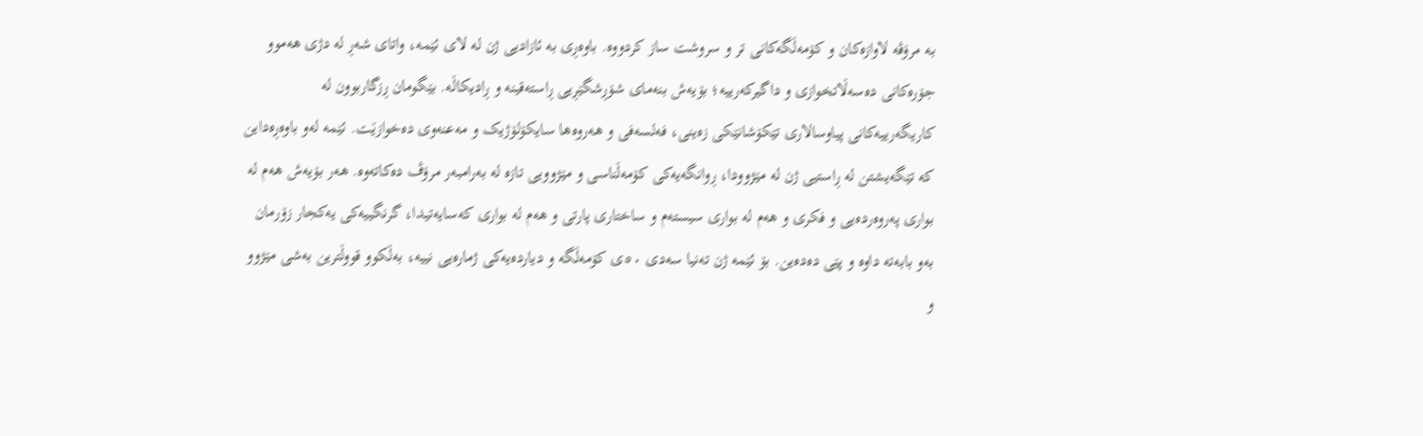بە مرۆڤە لاوازەکان و کۆمەڵگەکانی تر و سروشت ساز کردووە. باوەڕی بە ئازادیی ژن لە لای ئێمە، واتای شەڕ لە دژی هەموو جۆرەکانی دەسەڵاتخوازی و داگیرکەرییە؛ بۆیەش بنەمای شۆڕشگێڕیی ڕاستەقینە و ڕادیکاڵە. بێگومان ڕزگاربوون لە کاریگەرییەکانی پیاوسالاری تێکۆشانێکی زەینی، فەلسەفی و هەروەها سایکۆلۆژیک و مەعنەوی دەخوازێت. ئێمە لەو باوەڕەداین کە تێگەیشتن لە ڕاستیی ژن لە مێژوودا، ڕوانگەیەکی کۆمەڵناسی و مێژوویی تازە لە بەرامبەر مرۆڤ دەکاتەوە. هەر بۆیەش هەم لە بواری پەروەردەیی و فکری و هەم لە بواری سیستەم و ساختاری پارتی و هەم لە بواری کەسایەتیدا، گرنگییەکی یەکجار زۆرمان بەو بابەتە داوە و پێی دەدەین. بۆ ئێمە ژن تەنیا سەدی ٥٠ی کۆمەڵگە و دیاردەیەکی ژمارەیی نییە، بەڵکوو قووڵترین بەشی مێژوو و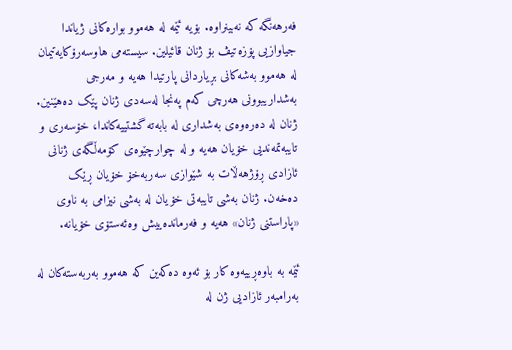فەرهەنگە کە نەبینراوە. بۆیە ئێمە لە هەموو بوارەکانی ژیاندا جیاوازیی پۆزەتیڤ بۆ ژنان قائیلین. سیستەمی هاوسەرۆکایەتیمان لە هەموو بەشەکانی بڕیاردانی پارتیدا هەیە و مەرجی بەشداریبوونی هەرچی کەم پەنجا لەسەدی ژنان پێک دەهێنین. ژنان لە دەرەوەی بەشداری لە بابەتە گشتییەکاندا، خۆسەری و تایبەتمەندیی خۆیان هەیە و لە چوارچێوەی کۆمەڵگەی ژنانی ئازادی ڕۆژهەڵات بە شێوازی سەربەخۆ خۆیان ڕێک دەخەن. ژنان بەشی تایبەتی خۆیان لە بەشی نیزامی بە ناوی «پاراستنی ژنان» هەیە و فەرماندەییش وەئەستۆی خۆیانە.

ئێمە بە باوەڕییەوە کار بۆ ئەوە دەکەین کە هەموو بەربەستەکان لە بەرامبەر ئازادیی ژن لە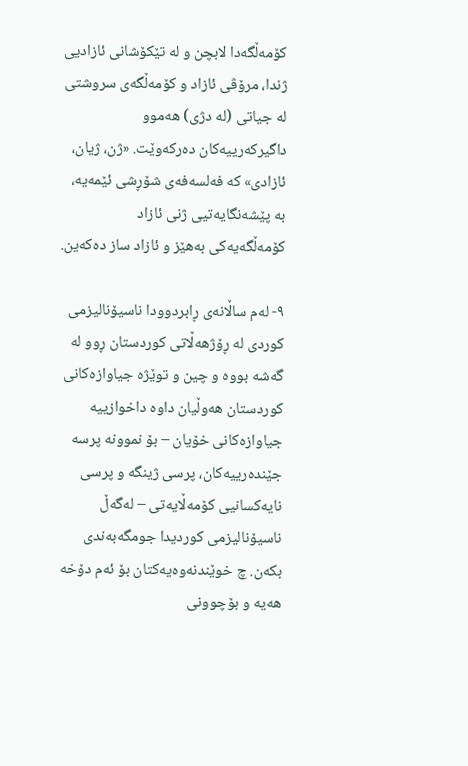کۆمەڵگەدا لابچن و لە تێکۆشانی ئازادیی ژندا، مرۆڤی ئازاد و کۆمەڵگەی سروشتی لە جیاتی (لە دژی) هەموو داگیرکەرییەکان دەرکەوێت. «ژن، ژیان، ئازادی» کە فەلسەفەی شۆڕشی ئێمەیە، بە پێشەنگایەتیی ژنی ئازاد کۆمەڵگەیەکی بەهێز و ئازاد ساز دەکەین.

٩- لەم ساڵانەی ڕابردوودا ناسیۆنالیزمی کوردی لە ڕۆژهەڵاتی کوردستان ڕوو لە گەشە بووە و چین و توێژە جیاوازەکانی کوردستان هەوڵیان داوە داخوازییە جیاوازەکانی خۆیان – بۆ نموونە پرسە جێندەرییەکان، پرسی ژینگە و پرسی نایەکسانیی کۆمەڵایەتی – لەگەڵ ناسیۆنالیزمی کوردیدا جومگەبەندی بکەن. چ خوێندنەوەیەکتان بۆ ئەم دۆخە هەیە و بۆچوونی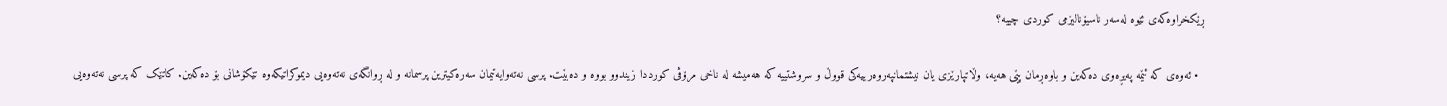ڕێکخراوەکەی ئێوە لەسەر ناسیۆنالیزمی کوردی چییە؟

  • ئەوەی کە ئێمە پەیڕەوی دەکەین و باوەڕمان پێی هەیە، وڵاتپارێزی یان نیشتمانپەروەرییەکی قووڵ و سروشتییە کە هەمیشە لە ناخی مرۆڤی کورددا زیندوو بووە و دەبێت. پرسی نەتەوایەتیمان سەرەکیترین پرسمانە و لە ڕوانگەی نەتەوەیی دیموکراتیکەوە تێکۆشانی بۆ دەکەین. کاتێک کە پرسی نەتەوەیی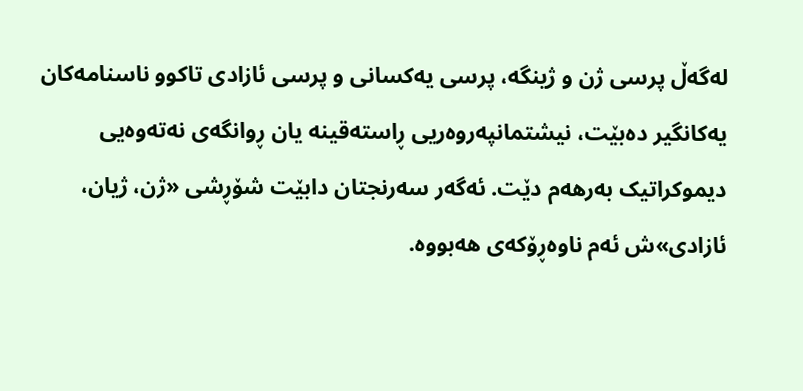لەگەڵ پرسی ژن و ژینگە، پرسی یەکسانی و پرسی ئازادی تاکوو ناسنامەکان یەکانگیر دەبێت، نیشتمانپەروەریی ڕاستەقینە یان ڕوانگەی نەتەوەیی دیموکراتیک بەرهەم دێت. ئەگەر سەرنجتان دابێت شۆڕشی «ژن، ژیان، ئازادی»ش ئەم ناوەڕۆکەی هەبووە.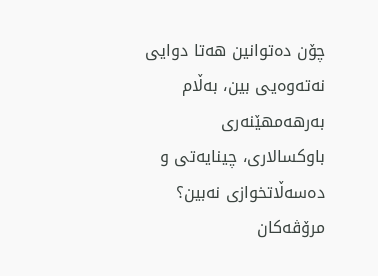چۆن دەتوانین هەتا دوایی نەتەوەیی بین، بەڵام بەرهەمهێنەری باوکسالاری، چینایەتی و دەسەڵاتخوازی نەبین؟ مرۆڤەکان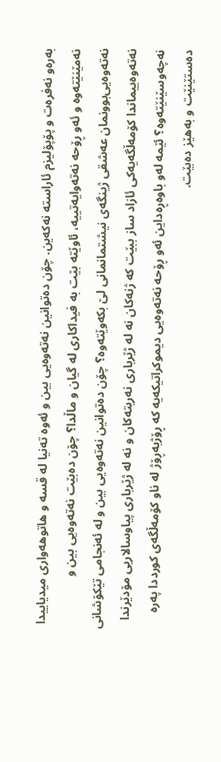بەرەو نەفرەت و پۆپۆلیزم ئاراستە نەکەین. چۆن دەتوانین نەتەوەیی بین و ئەوە تەنیا لە قسە و هاتوهەواری میدیاییدا نەمێنێتەوە و ئەو ڕۆحە نەتەوایەتییە، ئاوێتە بێت بە فیداکاری لە گیان و ماڵدا؟ چۆن دەبێت نەتەوەیی بین و نەتەوەیی‌بوونمان عەشقی ژینگەی نیشتمانمانی لێ بکەوێتەوە؟ چۆن دەتوانین نەتەوەیی بین و لە ئەنجامی تێکۆشانی نەتەوەییماندا کۆمەڵگەیەکی ئازاد ساز ببێت کە ژنەکان نە لە ژێرباری نەریتەکان و نە لە ژێرباری پیاوسالاریی مۆدێرندا نەچەوسێنێتەوە؟ ئێمە لەو باوەڕەداین ئەو ڕۆحە نەتەوەیی دیموکراتیکەیە کە ڕۆژبەڕۆژ لە ناو کۆمەڵگەی کورددا پەرە دەستێنێت و بەهێز دەبێت.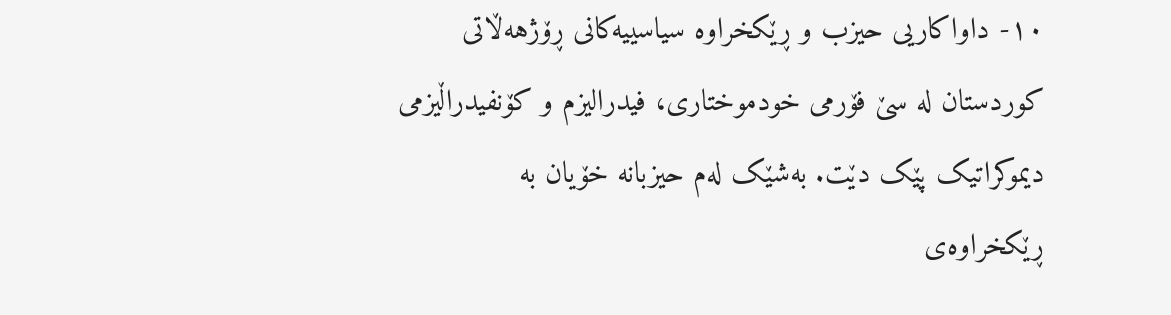١٠- داواکاریی حیزب و ڕێکخراوە سیاسییەکانی ڕۆژهەڵاتی کوردستان لە سێ فۆرمی خودموختاری، فیدرالیزم و کۆنفیدراڵیزمی دیموکراتیک پێک دێت. بەشێک لەم حیزبانە خۆیان بە ڕێکخراوەی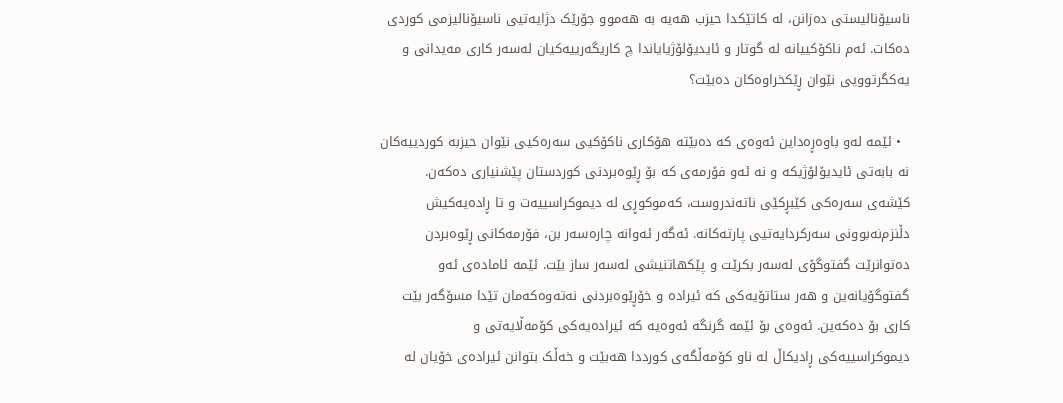ناسیۆنالیستی دەزانن، لە کاتێکدا حیزب هەیە بە هەموو جۆرێک دژایەتیی ناسیۆنالیزمی کوردی دەکات. ئەم ناکۆکییانە لە گوتار و ئایدیۆلۆژیایاندا چ کاریگەرییەکیان لەسەر کاری مەیدانی و یەکگرتوویی نێوان ڕێکخراوەکان دەبێت؟

  • ئێمە لەو باوەڕەداین ئەوەی کە دەبێتە هۆکاری ناکۆکیی سەرەکیی نێوان حیزبە کوردییەکان نە بابەتی ئایدیۆلۆژیکە و نە ئەو فۆرمەی کە بۆ ڕێوەبردنی کوردستان پێشنیاری دەکەن. کێشەی سەرەکی کێبڕکێی ناتەندروست، کەموکوڕی لە دیموکراسییەت و تا ڕادەیەکیش دڵنزم‌نەبوونی سەرکردایەتیی پارتەکانە. ئەگەر ئەوانە چارەسەر بن، فۆرمەکانی ڕێوەبردن دەتوانرێت گفتوگۆی لەسەر بکرێت و پێکهاتنیشی لەسەر ساز بێت. ئێمە ئامادەی ئەو گفتوگۆیانەین و هەر ستاتۆیەکی کە ئیرادە و خۆڕێوەبردنی نەتەوەکەمان تێدا مسۆگەر بێت کاری بۆ دەکەین. ئەوەی بۆ ئێمە گرنگە ئەوەیە کە ئیرادەیەکی کۆمەڵایەتی و دیموکراسییەکی ڕادیکاڵ لە ناو کۆمەڵگەی کورددا هەبێت و خەڵک بتوانن ئیرادەی خۆیان لە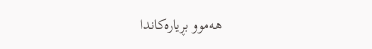هەموو بڕیارەکاندا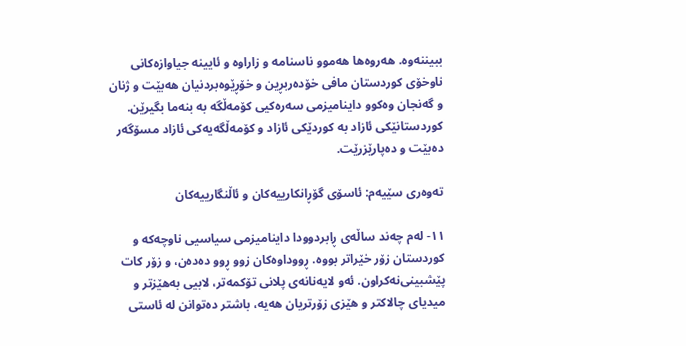ببیننەوە. هەروەها هەموو ناسنامە و زاراوە و ئایینە جیاوازەکانی ناوخۆی کوردستان مافی خۆدەربڕین و خۆڕێوەبردنیان هەبێت و ژنان و گەنجان وەکوو داینامیزمی سەرەکیی کۆمەڵگە بە بنەما بگیرێن. کوردستانێکی ئازاد بە کوردێکی ئازاد و کۆمەڵگەیەکی ئازاد مسۆگەر دەبێت و دەپارێزرێت.

تەوەری سێیەم: ئاسۆی گۆڕانکارییەکان و ئاڵنگارییەکان

١١- لەم چەند ساڵەی ڕابردوودا داینامیزمی سیاسیی ناوچەکە و کوردستان زۆر خێراتر بووە. ڕووداوەکان زوو ڕوو دەدەن، و زۆر کات پێشبینی‌نەکراون. ئەو لایەنانەی پلانی تۆکمەتر، لابیی بەهێزتر و میدیای چالاکتر و هێزی زۆرتریان هەیە، باشتر دەتوانن لە ئاستی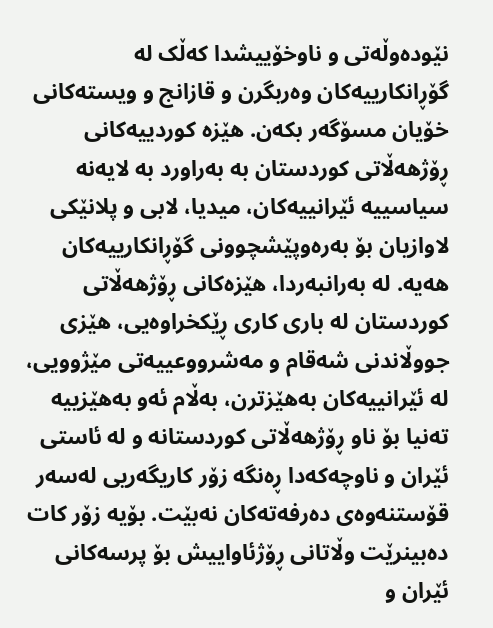نێودەوڵەتی و ناوخۆییشدا کەڵک لە گۆڕانکارییەکان وەربگرن و قازانج و ویستەکانی خۆیان مسۆگەر بکەن. هێزە کوردییەکانی ڕۆژهەڵاتی کوردستان بە بەراورد بە لایەنە سیاسییە ئێرانییەکان، میدیا، لابی و پلانێکی لاوازیان بۆ بەرەوپێشچوونی گۆڕانکارییەکان هەیە. لە بەرانبەردا، هێزەکانی ڕۆژهەڵاتی کوردستان لە باری کاری ڕێکخراوەیی، هێزی جووڵاندنی شەقام و مەشرووعییەتی مێژوویی، لە ئێرانییەکان بەهێزترن، بەڵام ئەو بەهێزییە تەنیا بۆ ناو ڕۆژهەڵاتی کوردستانە و لە ئاستی ئێران و ناوچەکەدا ڕەنگە زۆر کاریگەریی لەسەر قۆستنەوەی دەرفەتەکان نەبێت. بۆیە زۆر کات دەبینرێت وڵاتانی ڕۆژئاواییش بۆ پرسەکانی ئێران و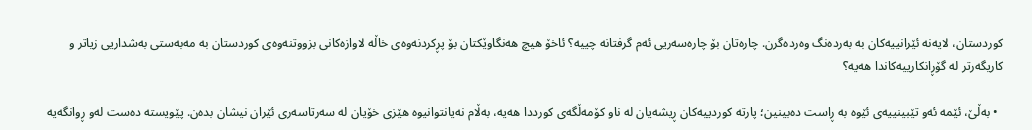کوردستان، لایەنە ئێرانییەکان بە بەردەنگ وەردەگرن. چارەتان بۆ چارەسەریی ئەم گرفتانە چییە؟ ئاخۆ هیچ هەنگاوێکتان بۆ پڕکردنەوەی خاڵە لاوازەکانی بزووتنەوەی کوردستان بە مەبەستی بەشداریی زیاتر و کاریگەرتر لە گۆڕانکارییەکاندا هەیە؟

  • بەڵێ، ئێمە ئەو تێبینییەی ئێوە بە ڕاست دەبینین؛ پارتە کوردییەکان ڕیشەیان لە ناو کۆمەڵگەی کورددا هەیە، بەڵام نەیانتوانیوە هێزی خۆیان لە سەرتاسەری ئێران نیشان بدەن. پێویستە دەست لەو ڕوانگەیە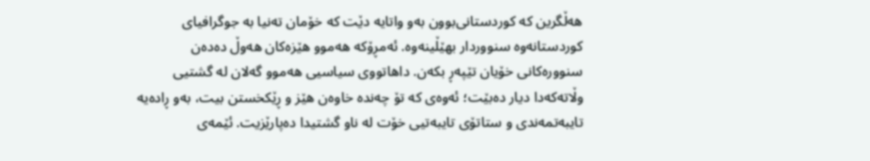هەڵگرین کە کوردستانی‌بوون بەو واتایە دێت کە خۆمان تەنیا بە جوگرافیای کوردستانەوە سنووردار بهێڵینەوە. ئەمڕۆکە هەموو هێزەکان هەوڵ دەدەن سنوورەکانی خۆیان تێپەڕ بکەن. داهاتووی سیاسیی هەموو گەلان لە گشتیی وڵاتەکەدا دیار دەبێت؛ ئەوەی کە تۆ چەندە خاوەن هێز و ڕێکخستن بیت، بەو ڕادەیە تایبەتمەندی و ستاتۆی تایبەتیی خۆت لە ناو گشتیدا دەپارێزیت. ئێمەی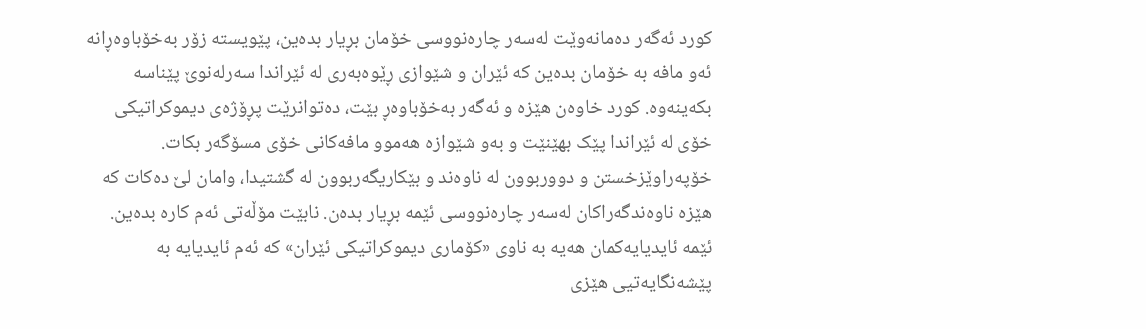کورد ئەگەر دەمانەوێت لەسەر چارەنووسی خۆمان بڕیار بدەین، پێویستە زۆر بەخۆباوەڕانە ئەو مافە بە خۆمان بدەین کە ئێران و شێوازی ڕێوەبەری لە ئێراندا سەرلەنوێ پێناسە بکەینەوە. کورد خاوەن هێزە و ئەگەر بەخۆباوەڕ بێت، دەتوانرێت پڕۆژەی دیموکراتیکی خۆی لە ئێراندا پێک بهێنێت و بەو شێوازە هەموو مافەکانی خۆی مسۆگەر بکات. خۆپەراوێزخستن و دووربوون لە ناوەند و بێکاریگەربوون لە گشتیدا، وامان لێ دەکات کە هێزە ناوەندگەراکان لەسەر چارەنووسی ئێمە بڕیار بدەن. نابێت مۆڵەتی ئەم کارە بدەین. ئێمە ئایدیایەکمان هەیە بە ناوی «کۆماری دیموکراتیکی ئێران» کە ئەم ئایدیایە بە پێشەنگایەتیی هێزی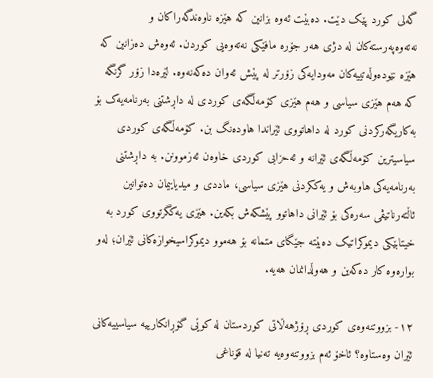گەلی کورد پێک دێت. دەبێت ئەوە بزانین کە هێزە ناوەندگەراکان و نەتەوەپەرستەکان لە دژی هەر جۆرە مافێکی نەتەوەیی کوردن. ئەوەش دەزانین کە هێزە نێودەوڵەتییەکان مەودایەکی زۆرتر لە پێش ئەوان دەکەنەوە. لێرەدا زۆر گرنگە کە هەم هێزی سیاسی و هەم هێزی کۆمەڵگەی کوردی لە داڕشتنی بەرنامەیەک بۆ بەکاریگەرکردنی کورد لە داهاتووی ئێراندا هاودەنگ بن. کۆمەڵگەی کوردی سیاسیترین کۆمەڵگەی ئێرانە و ئەحزابی کوردی خاوەن ئەزموونن. بە داڕشتنی بەرنامەیەکی هاوبەش و یەککردنی هێزی سیاسی، ماددی و میدیاییمان دەتوانین ئاڵتەرناتیڤی سەرەکی بۆ ئێرانی داهاتوو پێشکەش بکەین. هێزی یەکگرتووی کورد بە خیتابێکی دیموکراتیک دەبێتە جێگای متمانە بۆ هەموو دیموکراسیخوازەکانی ئێران؛ لەو بوارەوە کار دەکەین و هەوڵدانمان هەیە.

١٢- بزووتنەوەی کوردی ڕۆژهەڵاتی کوردستان لە کوێی گۆڕانکارییە سیاسییەکانی ئێران وەستاوە؟ ئاخۆ ئەم بزووتنەوەیە تەنیا لە قۆناغی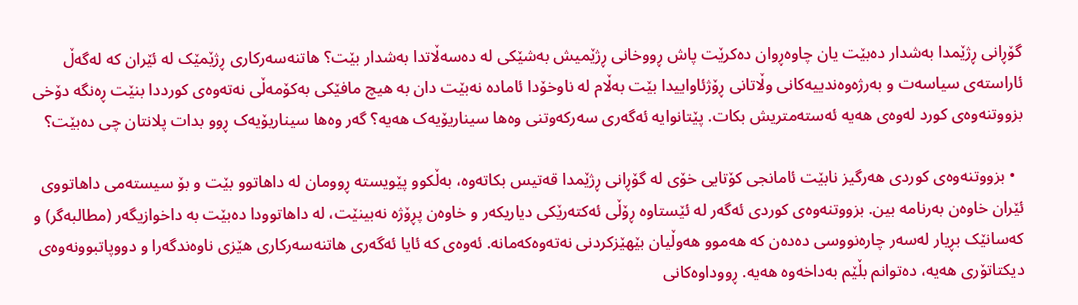گۆڕانی ڕژێمدا بەشدار دەبێت یان چاوەڕوان دەکرێت پاش ڕووخانی ڕژێمیش بەشێکی لە دەسەڵاتدا بەشدار بێت؟ هاتنەسەرکاری ڕژێمێک لە ئێران کە لەگەڵ ئاراستەی سیاسەت و بەرژەوەندییەکانی وڵاتانی ڕۆژئاواییدا بێت بەڵام لە ناوخۆدا ئامادە نەبێت دان بە هیچ مافێکی بەکۆمەڵی نەتەوەی کورددا بنێت ڕەنگە دۆخی بزووتنەوەی کورد لەوەی هەیە ئەستەمتریش بکات. پێتانوایە ئەگەری سەرکەوتنی وەها سیناریۆیەک هەیە؟ گەر وەها سیناریۆیەک ڕوو بدات پلانتان چی دەبێت؟

  • بزووتنەوەی کوردی هەرگیز نابێت ئامانجی کۆتایی خۆی لە گۆڕانی ڕژێمدا قەتیس بکاتەوە، بەڵکوو پێویستە ڕوومان لە داهاتوو بێت و بۆ سیستەمی داهاتووی ئێران خاوەن بەرنامە بین. بزووتنەوەی کوردی ئەگەر لە ئێستاوە ڕۆڵی ئەکتەرێکی دیاریکەر و خاوەن پڕۆژە نەبینێت، لە داهاتوودا دەبێت بە داخوازیگەر (مطالبه‌گر) و کەسانێک بڕیار لەسەر چارەنووسی دەدەن کە هەموو هەوڵیان بێهێزکردنی نەتەوەکەمانە. ئەوەی کە ئایا ئەگەری هاتنەسەرکاری هێزی ناوەندگەرا و دووپاتبوونەوەی دیکتاتۆری هەیە، دەتوانم بڵێم بەداخەوە هەیە. ڕووداوەکانی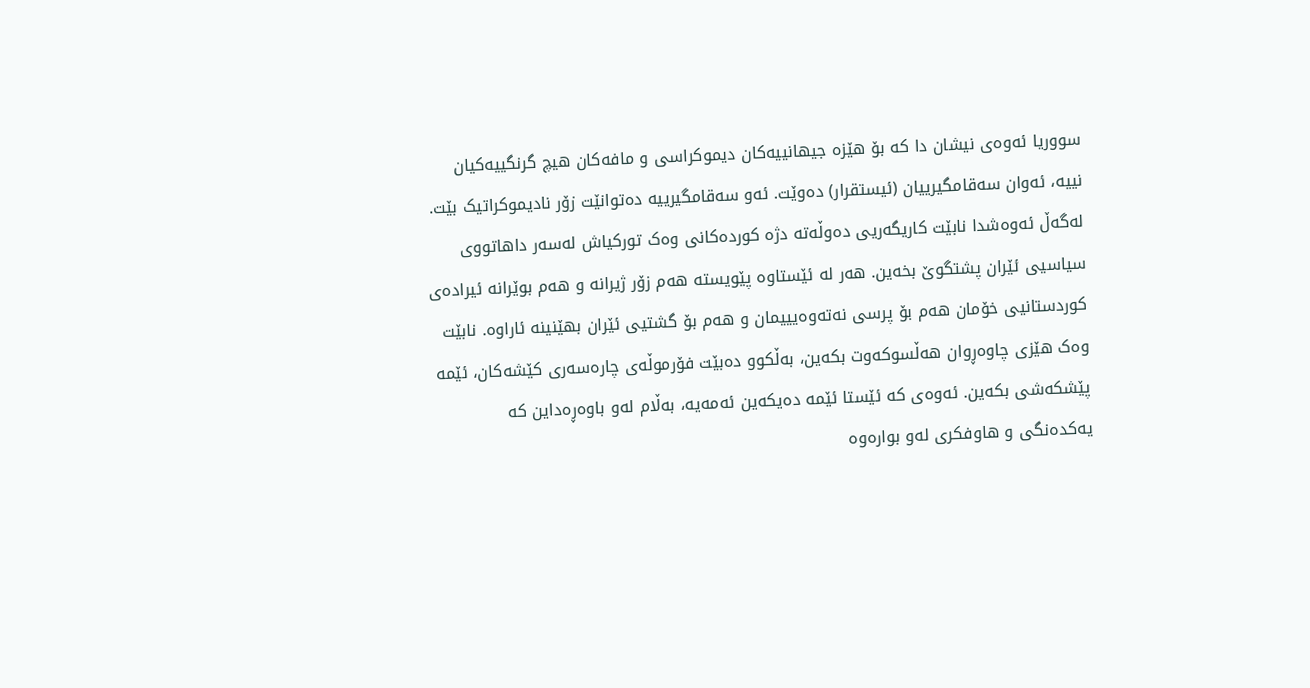سووریا ئەوەی نیشان دا کە بۆ هێزە جیهانییەکان دیموکراسی و مافەکان هیچ گرنگییەکیان نییە، ئەوان سەقامگیرییان (ئیستقرار) دەوێت. ئەو سەقامگیرییە دەتوانێت زۆر نادیموکراتیک بێت. لەگەڵ ئەوەشدا نابێت کاریگەریی دەوڵەتە دژە کوردەکانی وەک تورکیاش لەسەر داهاتووی سیاسیی ئێران پشتگوێ بخەین. هەر لە ئێستاوە پێویستە هەم زۆر ژیرانە و هەم بوێرانە ئیرادەی کوردستانیی خۆمان هەم بۆ پرسی نەتەوەیییمان و هەم بۆ گشتیی ئێران بهێنینە ئاراوە. نابێت وەک هێزی چاوەڕوان هەڵسوکەوت بکەین، بەڵکوو دەبێت فۆرموڵەی چارەسەری کێشەکان، ئێمە پێشکەشی بکەین. ئەوەی کە ئێستا ئێمە دەیکەین ئەمەیە، بەڵام لەو باوەڕەداین کە یەکدەنگی و هاوفکری لەو بوارەوە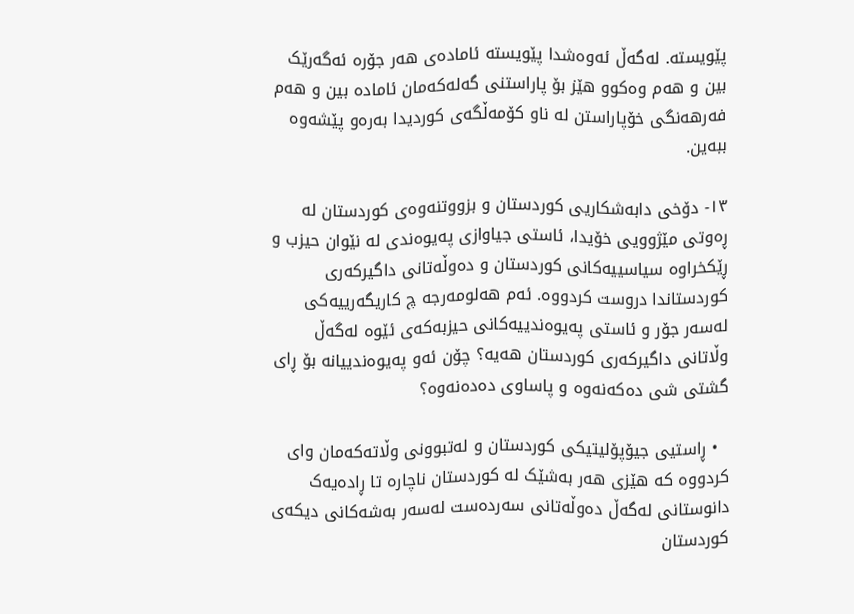پێویستە. لەگەڵ ئەوەشدا پێویستە ئامادەی هەر جۆرە ئەگەرێک بین و هەم وەکوو هێز بۆ پاراستنی گەلەکەمان ئامادە بین و هەم فەرهەنگی خۆپاراستن لە ناو کۆمەڵگەی کوردیدا بەرەو پێشەوە ببەین.

١٣- دۆخی دابەشکاریی کوردستان و بزووتنەوەی کوردستان لە ڕەوتی مێژوویی خۆیدا، ئاستی جیاوازی پەیوەندی لە نێوان حیزب و ڕێکخراوە سیاسییەکانی کوردستان و دەوڵەتانی داگیرکەری کوردستاندا دروست کردووە. ئەم هەلومەرجە چ کاریگەرییەکی لەسەر جۆر و ئاستی پەیوەندییەکانی حیزبەکەی ئێوە لەگەڵ وڵاتانی داگیرکەری کوردستان هەیە؟ چۆن ئەو پەیوەندییانە بۆ ڕای گشتی شی دەکەنەوە و پاساوی دەدەنەوە؟

  • ڕاستیی جیۆپۆلیتیکی کوردستان و لەتبوونی وڵاتەکەمان وای کردووە کە هێزی هەر بەشێک لە کوردستان ناچارە تا ڕادەیەک دانوستانی لەگەڵ دەوڵەتانی سەردەست لەسەر بەشەکانی دیکەی کوردستان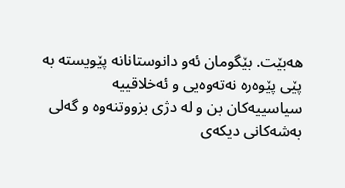هەبێت. بێگومان ئەو دانوستانانە پێویستە بە پێی پێوەرە نەتەوەیی و ئەخلاقییە سیاسییەکان بن و لە دژی بزووتنەوە و گەلی بەشەکانی دیکەی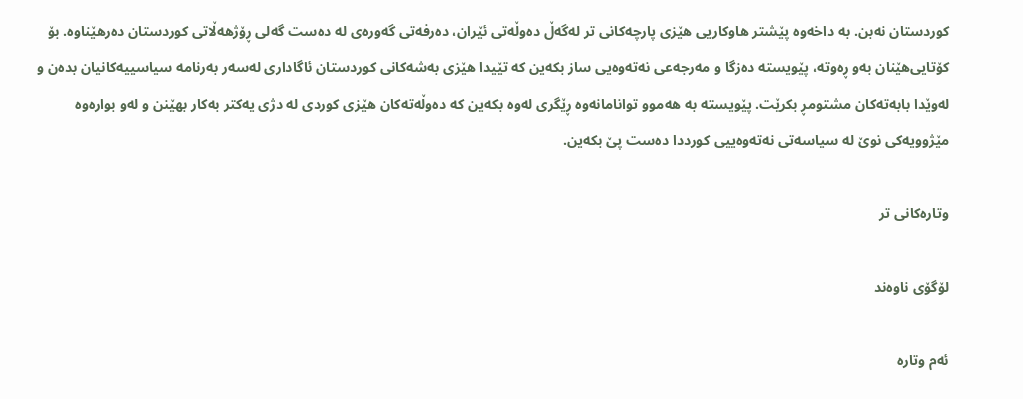کوردستان نەبن. بە داخەوە پێشتر هاوکاریی هێزی پارچەکانی تر لەگەڵ دەوڵەتی ئێران، دەرفەتی گەورەی لە دەست گەلی ڕۆژهەڵاتی کوردستان دەرهێناوە. بۆ کۆتایی‌هێنان بەو ڕەوتە، پێویستە دەزگا و مەرجەعی نەتەوەیی ساز بکەین کە تێیدا هێزی بەشەکانی کوردستان ئاگاداری لەسەر بەرنامە سیاسییەکانیان بدەن و لەوێدا بابەتەکان مشتومڕ بکرێت. پێویستە بە هەموو توانامانەوە ڕێگری لەوە بکەین کە دەوڵەتەکان هێزی کوردی لە دژی یەکتر بەکار بهێنن و لەو بوارەوە مێژوویەکی نوێ لە سیاسەتی نەتەوەییی کورددا دەست پێ بکەین.

وتارەکانی تر

لۆگۆی ناوەند

ئەم وتارە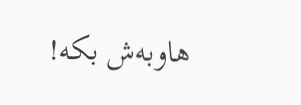هاوبەش بکە!